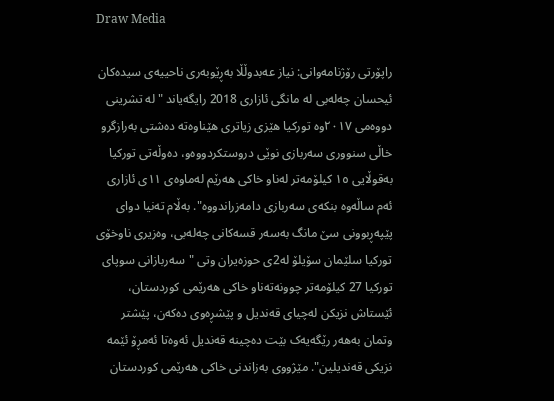Draw Media

راپۆرتی رۆژنامەوانی: نیاز عه‌بدوڵڵا به‌ڕێوبه‌ری ناحییه‌ی سیده‌كان ئیحسان چه‌له‌بی له‌ مانگی ئازاری 2018 رایگه‌یاند "لە تشرینی دووەمی ٢٠١٧وە تورکیا ھێزی زیاتری ھێناوەتە دەشتی بەرازگرو خاڵی سنووری سەربازی نوێی دروستكردووه‌و، دەوڵەتی تورکیا بەقوڵایی ١٥ کیلۆمەتر لەناو خاکی ھەرێم لەماوەی ١١ی ئازاری ئەم ساڵه‌وه‌ بنكه‌ی سه‌ربازی دامه‌زراندووه‌". به‌ڵام ته‌نیا دوای پێپه‌ڕبوونی سێ مانگ به‌سه‌ر‌ قسه‌كانی چه‌له‌بی، وه‌زیری ناوخۆی توركیا سلێمان سۆیلۆ له‌2ی حوزه‌یران وتی "سەربازانی سوپای تورکیا 27 کیلۆمەتر چوونەتەناو خاکی هەرێمی کوردستان، ئێستاش نزیکن لەچیای قەندیل و پێشڕەوی دەکەن، پێشتر وتمان بەهەر رێگەیەک بێت دەچینە قەندیل ئەوەتا ئەمڕۆ ئێمە نزیکی قەندیلین". مێژووی به‌زاندنی خاكی هه‌رێمی كوردستان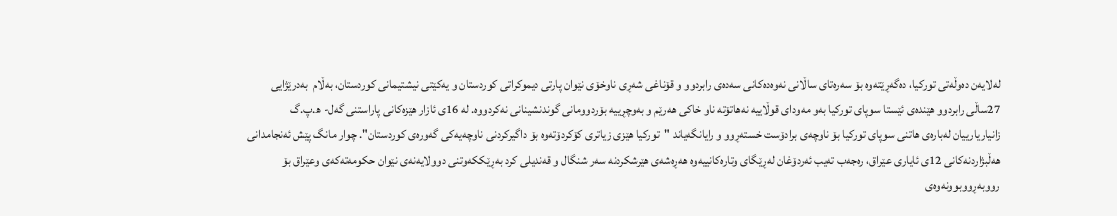له‌لایه‌ن ده‌وڵه‌تی توركیا، ده‌گه‌ڕێته‌وه‌ بۆ سه‌ره‌تای ساڵانی نه‌وه‌ده‌كانی سه‌ده‌ی رابردوو و قۆناغی شه‌ڕی ناوخۆی نێوان پارتی دیموكراتی كوردستان و یه‌كێتی نیشتیمانی كوردستان، به‌ڵام  به‌‌درێژایی 27ساڵی رابردوو هێنده‌ی ئێستا سوپای توركیا به‌و‌ مه‌ودای قوڵاییه‌ نه‌هاتۆته‌ ناو خاكی هه‌رێم و به‌وچڕییه‌ بۆردوومانی گوندنشینانی نه‌كردووه‌. له‌ 16ی ئازار ھێزەکانی پاراستنی گەل- ھ.پ.گ زانیاریارییان له‌باره‌ی هاتنی سوپای توركیا بۆ ناوچه‌ی برادۆست خسته‌ڕوو و رایانگه‌یاند "تورکیا ھێزی زیاتری کۆکردۆتەوە بۆ داگیرکردنی ناوچەیەکی گەورەی کوردستان". چوار مانگ پێش ئه‌نجامدانی هه‌ڵبژاردنه‌كانی 12ی ئایاری عێراق، ره‌جه‌ب ته‌یب ئه‌ردۆغان له‌ڕێگای وتاره‌كانییه‌وه‌ هه‌ڕه‌شه‌ی هێرشكردنه‌ سه‌ر شنگال و قه‌ندیلی كرد به‌‌ڕێككه‌وتنی دوولایه‌نه‌ی نێوان حكومه‌ته‌كه‌ی وعێراق بۆ رووبه‌ڕووبوونه‌وه‌ی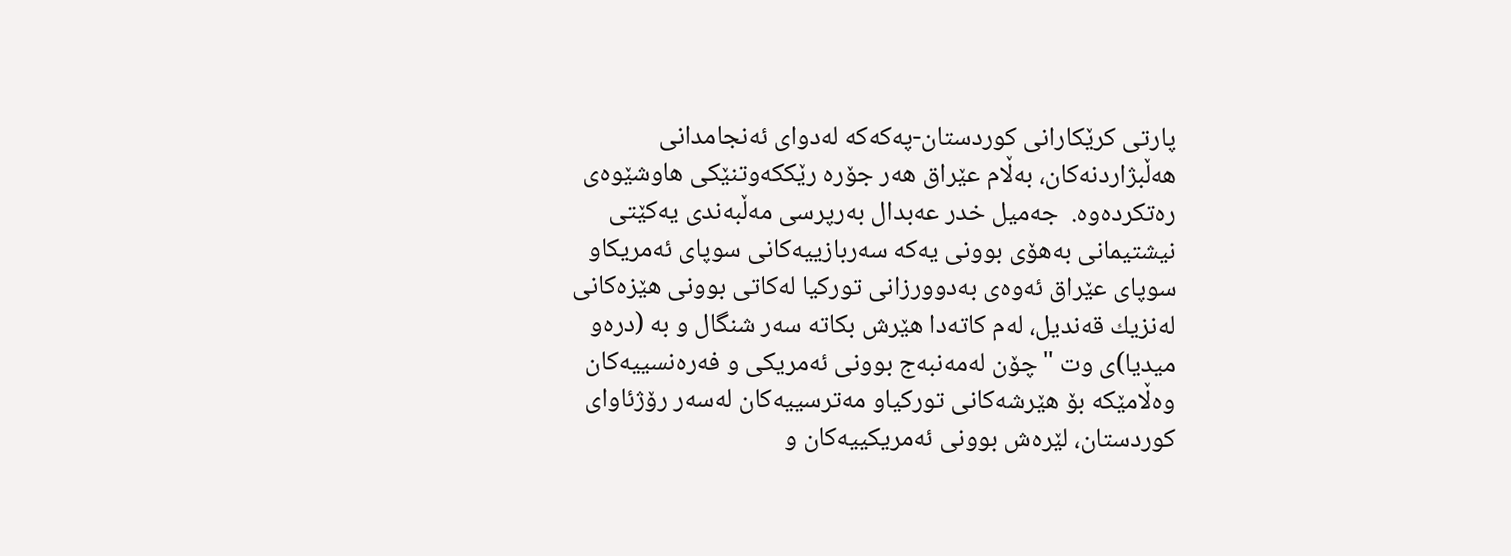پارتی كرێكارانی كوردستان-په‌كه‌كه‌ له‌دوای ئه‌نجامدانی هه‌ڵبژاردنه‌كان، به‌ڵام عێراق هه‌ر جۆره‌ رێككه‌وتنێكی هاوشێوه‌ی ره‌تكرده‌وه‌.  جه‌میل خدر عه‌بدال به‌رپرسی مه‌ڵبه‌ندی یه‌كێتی نیشتیمانی به‌هۆی بوونی یه‌كه‌ سه‌ربازییه‌كانی سوپای ئه‌مریكاو سوپای عێراق ئه‌وه‌ی به‌دوورزانی توركیا له‌كاتی بوونی هێزه‌كانی له‌نزیك قه‌ندیل، له‌م كاته‌دا هێرش بكاته‌ سه‌ر شنگال و به‌ (دره‌و میدیا)ی وت "چۆن له‌مه‌نبه‌ج بوونی ئه‌مریكی و فه‌ره‌نسییه‌كان وه‌ڵامێكه‌ بۆ هێرشه‌كانی توركیاو مه‌ترسییه‌كان له‌سه‌ر رۆژئاوای كوردستان، لێره‌ش بوونی ئه‌مریكییه‌كان و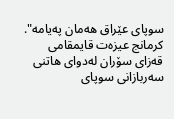سوپای عێراق هه‌مان په‌یامه". كرمانج عیزه‌ت قایمقامی قه‌زای سۆران له‌دوای هاتنی سه‌ربازانی سوپای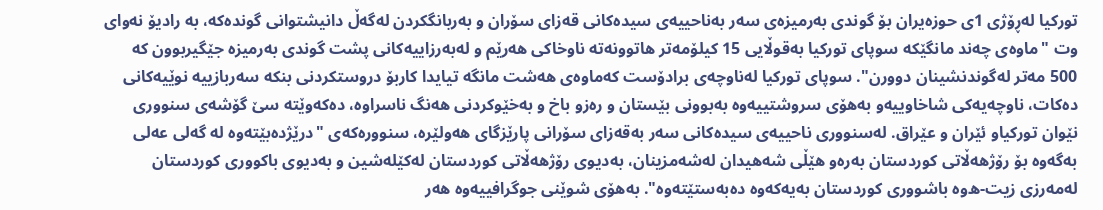توركیا له‌ڕۆژی 1ی حوزه‌یران بۆ گوندی به‌رمیزه‌ی سه‌ر به‌ناحییه‌ی سیده‌كانی قه‌زای سۆران‌ و به‌ربانگكردن له‌گه‌ڵ دانیشتوانی گونده‌كه‌، به‌ رادیۆ نه‌وای وت "ماوه‌ی چه‌ند مانگێكه‌ سوپای توركیا به‌قوڵایی 15 كیلۆمه‌تر هاتوونه‌ته‌ ناوخاكی هه‌رێم و له‌به‌رزاییه‌كانی پشت گوندی به‌رمیزه‌ جێگیربوون كه‌ 500 مه‌تر له‌گوندنشینان دوورن". سوپای توركیا له‌ناوچه‌ی برادۆست كه‌ماوه‌ی هه‌شت مانگه‌ تیایدا كاربۆ دروستكردنی بنكه‌ سه‌ربازییه‌ نوێیه‌كانی ده‌كات، ناوچه‌یه‌كی شاخاوییه‌و به‌هۆی سروشتییه‌وه‌ به‌بوونی بێستان و ره‌زو باخ و به‌خێوكردنی هه‌نگ ناسراوه‌، ده‌كه‌وێته‌ سێ گۆشه‌ی سنووری نێوان توركیاو ئێران و عێراق. له‌سنووری ناحییه‌ی سیده‌كانی سه‌ر به‌قه‌زای سۆرانی پارێزگای هه‌ولێره‌، سنووره‌كه‌ی "درێژده‌بێته‌وه‌ له‌ گه‌لی عه‌لی به‌گه‌وه‌ بۆ رۆژهه‌ڵاتی كوردستان به‌ره‌و هێڵی شه‌هیدان له‌شه‌مزینان، به‌دیوی رۆژهه‌ڵاتی كوردستان له‌كێله‌شین و به‌دیوی باكووری كوردستان له‌مه‌رزی زیت-ه‌وه‌ باشووری كوردستان به‌یه‌كه‌وه‌ ده‌به‌ستێته‌وه‌". به‌هۆی شوێنی جوگرافییه‌وه‌ هه‌ر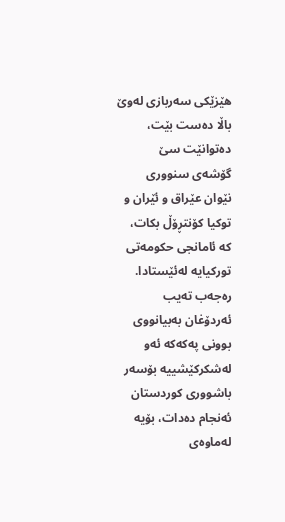هێزێكی سه‌ربازی له‌وێ باڵا ده‌ست بێت، ده‌توانێت سێ گۆشه‌ی سنووری نێوان عێراق و ئێران و توكیا كۆنتڕۆڵ بكات، كه‌ ئامانجی حكومه‌تی توركیایه‌ له‌ئێستادا. رەجەب تەیب ئەردۆغان به‌بیانووی بوونی په‌كه‌كه‌ ئه‌و له‌شكركێشییه‌ بۆسه‌ر باشووری كوردستان ئه‌نجام ده‌دات، بۆیه‌ له‌ماوه‌ی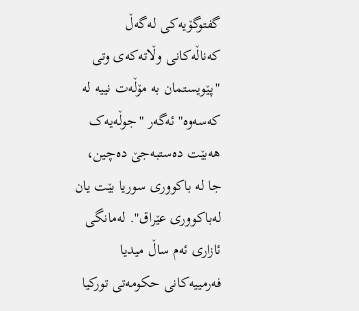گفتوگۆیه‌كی له‌گه‌ڵ كه‌ناڵه‌كانی وڵاته‌كه‌ی وتی "پێویستمان بە مۆڵەت نییە لە کەسەوە" ئەگەر "جوڵەیەک هەبێت دەستبەجێ دەچین، جا لە باکووری سوریا بێت یان لەباکووری عێراق". له‌مانگی ئازاری ئه‌م ساڵ میدیا فه‌رمییه‌كانی حكومه‌تی توركیا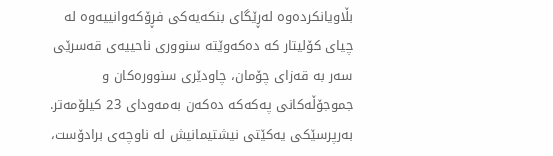بڵاویانكرده‌وه‌ له‌ڕێگای بنكه‌یه‌كی فڕۆكه‌وانییه‌وه‌ له‌ چیای كۆلیتار كه‌ ده‌كه‌وێته‌ سنووری ناحییه‌ی قه‌سرێی سه‌ر به‌ قه‌زای چۆمان، چاودێری سنووره‌كان و جموجۆڵه‌كانی په‌كه‌كه‌ ده‌كه‌ن به‌مه‌ودای 23 كیلۆمه‌تر. به‌رپرسێكی یه‌كێتی نیشتیمانیش له‌ ناوچه‌ی برادۆست،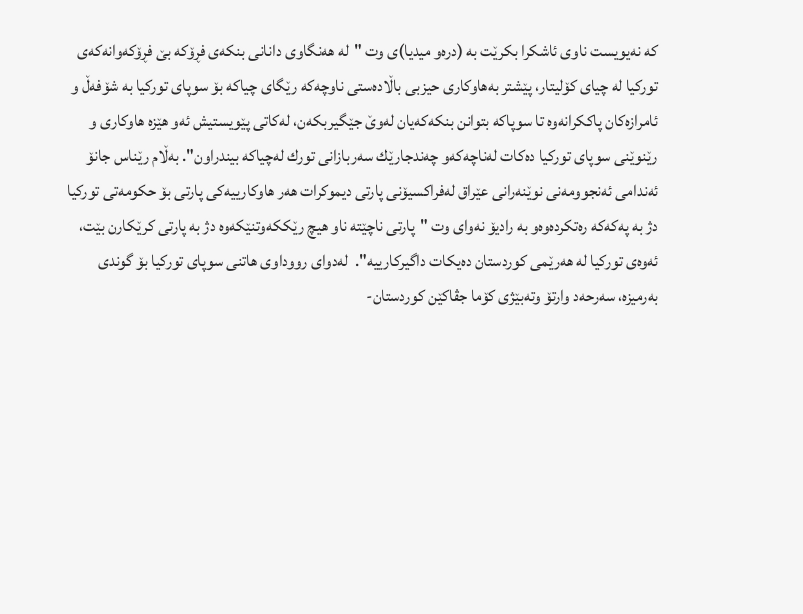كه‌ نه‌یویست ناوی ئاشكرا بكرێت به‌ (دره‌و میدیا)ی وت "له‌ هه‌نگاوی دانانی بنكه‌ی فڕۆكه‌ بێ فڕۆكه‌وانه‌كه‌ی توركیا له‌ چیای كۆلیتار، پێشتر به‌هاوكاری حیزبی باڵاده‌ستی ناوچه‌كه‌ رێگای چیاكه‌ بۆ سوپای توركیا به‌ شۆفه‌ڵ و ئامرازه‌كان پاككرانه‌وه‌‌ تا سوپاكه‌ بتوانن بنكه‌كه‌یان له‌وێ جێگیربكه‌ن، له‌كاتی پێویستیش ئه‌و هێزه‌ هاوكاری و رێنوێنی سوپای توركیا ده‌كات له‌ناچه‌كه‌و چه‌ندجارێك سه‌ربازانی تورك له‌چیاكه‌ بیندراون". به‌ڵام رێناس جانۆ ئه‌ندامی ئه‌نجوومه‌نی نوێنه‌رانی عێراق له‌فراكسیۆنی پارتی دیموكرات هه‌ر هاوكارییه‌كی پارتی بۆ حكومه‌تی توركیا دژ به‌ په‌كه‌كه‌ ره‌تكرده‌وه‌و به‌ رادیۆ نه‌وای وت "پارتی ناچێته‌ ناو هیچ رێككه‌وتنێكه‌وه‌ دژ به‌ پارتی كرێكارن بێت، ئه‌وه‌ی توركیا له‌ هه‌رێمی كوردستان ده‌یكات داگیركارییه".  له‌دوای رووداوی هاتنی سوپای توركیا بۆ گوندی به‌رمیزه‌، سه‌رحه‌د وارتۆ وته‌بێژی كۆما جڤاكێن كوردستان-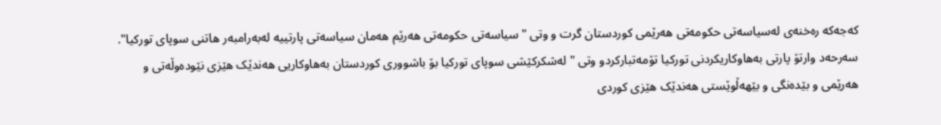كه‌جه‌كه‌ ره‌خنه‌ی له‌سیاسه‌تی حكومه‌تی هه‌رێمی كوردستان گرت و وتی "سیاسەتی حكومەتی هه‌رێم هەمان سیاسەتی پارتییە لەبەرامبەر هاتنی سوپای توركیا". سه‌رحه‌د وارتۆ پارتی به‌هاوكاریكردنی توركیا تۆمه‌تباركردو وتی "لەشکرکێشی سوپای تورکیا بۆ باشووری كوردستان بەهاوکاریی هەندێک هێزی نێودەوڵەتی و هه‌رێمی و بێدەنگی و بێهەڵوێستی هەندێک هێزی کوردی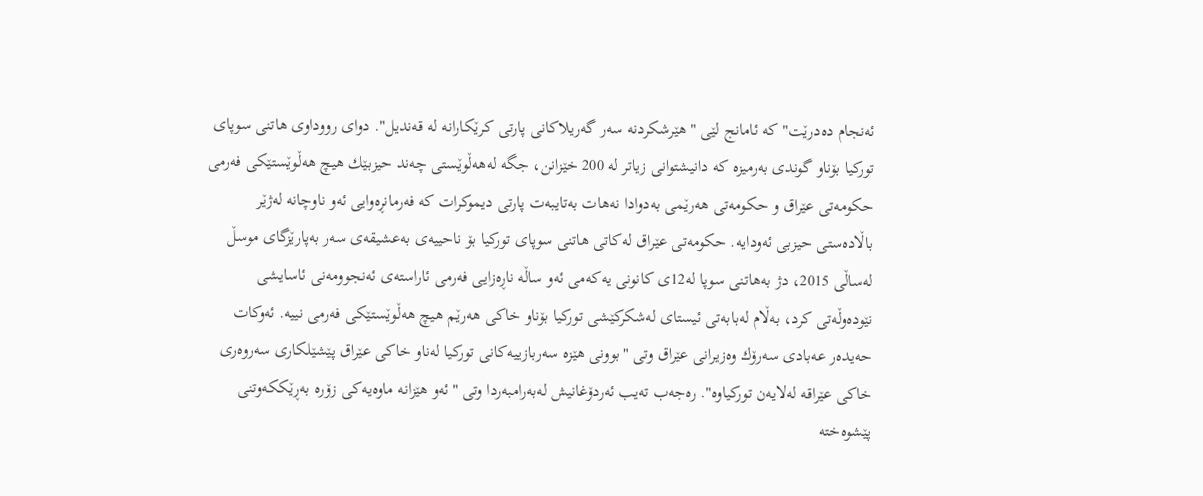ئەنجام دەدرێت" كه‌ ئامانج لێی "هێرشکردنە سەر گەریلاکانی پارتی كرێكارانه‌ له‌ قه‌ندیل". دوای رووداوی هاتنی سوپای توركیا بۆناو گوندی به‌رمیزه‌ كه‌ دانیشتوانی زیاتر له‌ 200 خێزانن‌، جگه‌ له‌هه‌ڵوێستی چه‌ند حیزبێك هیچ هه‌ڵوێستێكی فه‌رمی حكومه‌تی عێراق و حكومه‌تی هه‌رێمی به‌دوادا نه‌هات به‌تایبه‌ت پارتی دیموكرات كه‌ فه‌رمانڕه‌وایی ئه‌و ناوچانه‌ له‌ژێر باڵاده‌ستی حیزبی ئه‌ودایه‌. حكومه‌تی عێراق له‌كاتی هاتنی سوپای توركیا بۆ ناحییه‌ی به‌عشیقه‌ی سه‌ر به‌پارێزگای موسڵ له‌ساڵی 2015، دژ به‌هاتنی سوپا‌ له12ی كانونی یه‌كه‌می ئه‌و ساڵه‌ ناڕه‌زایی فه‌رمی ئاراسته‌ی ئه‌نجوومه‌نی ئاسایشی نێوده‌وڵه‌تی كرد، به‌ڵام له‌بابه‌تی ئیستای له‌شكركێشی توركیا بۆناو خاكی هه‌رێم هیچ هه‌ڵوێستێكی فه‌رمی نییه‌. ئه‌وكات حه‌یده‌ر عه‌بادی سه‌رۆك وه‌زیرانی عێراق وتی "بوونی هێزه سه‌ربازییه‌كانی توركیا له‌ناو خاكی عێراق پێشێلكاری سه‌روه‌ری خاكی عێراقه‌ له‌لایه‌ن توركیاوه‌". ره‌جه‌ب ته‌یب ئه‌ردۆغانیش له‌به‌رامبه‌ردا وتی "ئه‌و هێزانه‌ ماوه‌یه‌كی زۆره‌ به‌ڕێككه‌وتنی پێشوه‌خته‌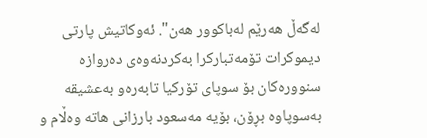له‌گه‌ڵ هه‌رێم له‌باكوور هه‌ن". ئه‌وكاتیش پارتی دیموكرات تۆمه‌تباركرا به‌كردنه‌وه‌ی ده‌روازه‌ سنووره‌كان بۆ سوپای تۆركیا تابه‌ره‌و به‌عشیقه‌ به‌سوپاوه‌ بڕۆن، بۆیه‌ مه‌سعود بارزانی هاته‌ وه‌ڵام و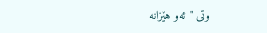وتی "ئه‌و هێزانه‌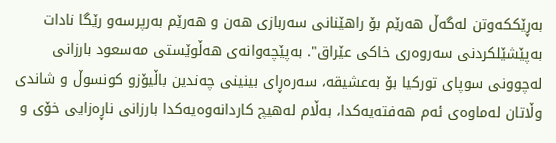به‌ڕێككه‌وتن له‌گه‌ڵ هه‌رێم بۆ راهێنانی سه‌ربازی هه‌ن و هه‌رێم به‌رپرسه‌و رێگا نادات به‌پێشێلكردنی سه‌روه‌ری خاكی عێراق". به‌پێچه‌وانه‌ی هه‌ڵوێستی مه‌سعود بارزانی له‌چوونی سوپای توركیا بۆ‌ به‌عشیقه‌، سه‌ره‌ڕای بینینی چه‌ندین باڵیۆزو كونسوڵ و شاندی وڵاتان له‌ماوه‌ی ئه‌م هه‌فته‌یه‌كدا، به‌ڵام له‌هیچ كاردانه‌وه‌یه‌كدا بارزانی ناڕه‌زایی خۆی و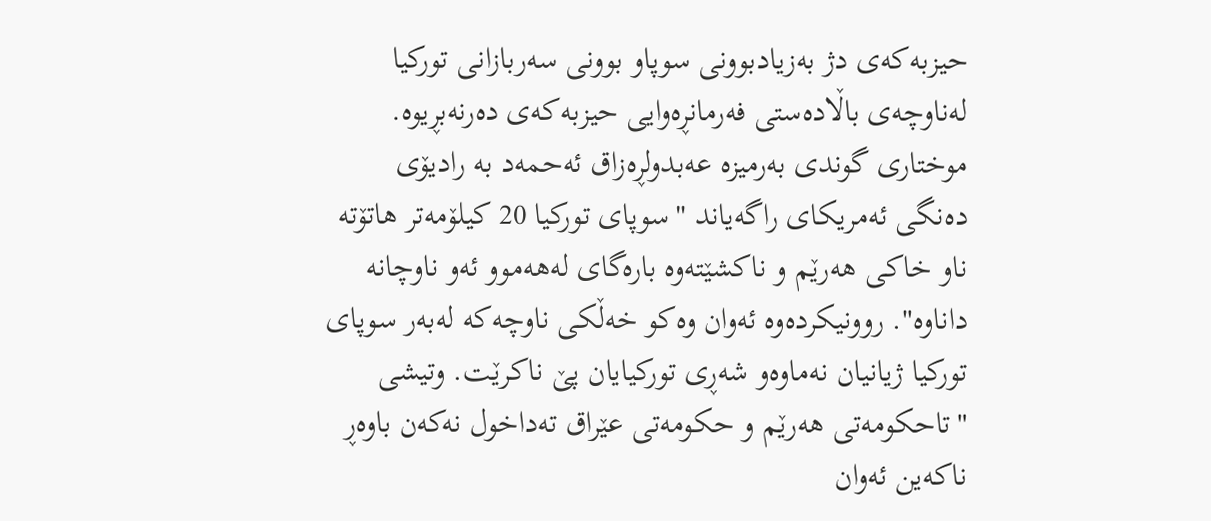حیزبه‌كه‌ی دژ به‌زیادبوونی سوپاو بوونی سه‌ربازانی توركیا له‌ناوچه‌ی باڵاده‌ستی فه‌رمانڕه‌وایی حیزبه‌كه‌ی ده‌رنه‌بڕیوه‌. موختاری گوندی به‌رمیزه‌ عه‌بدولڕه‌زاق ئه‌حمه‌د به‌ رادیۆی ده‌نگی ئه‌مریكای راگه‌یاند "سوپای توركیا 20 كیلۆمەتر هاتۆتە ناو خاكی هەرێم و ناكشێتەوە بارەگای له‌هه‌موو ئه‌و ناوچانە داناوه‌". روونیكرده‌وه‌ ئه‌وان وه‌كو خه‌ڵكی ناوچه‌كه‌ له‌به‌ر سوپای توركیا ژیانیان نه‌ماوه‌و شەڕی توركیایان پێ ناكرێت. وتیشی "تاحكومەتی هەرێم و حكومەتی عێراق تەداخول نەكه‌ن باوەڕ ناكەین ئەوان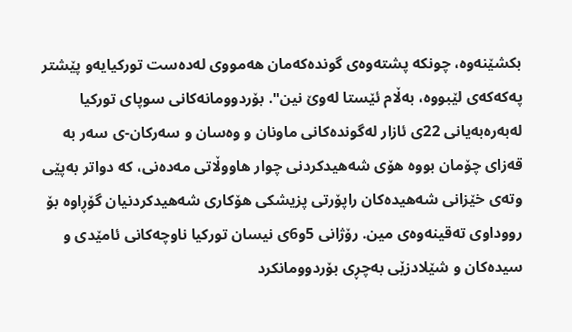بكشێنەوە، چونكه‌ پشتەوەی گوندەكەمان هەمووی لەدەست توركیایەو پێشتر پەكەكەی لێبووە، بەڵام ئێستا لەوێ نین". بۆردوومانه‌كانی سوپای توركیا له‌به‌ره‌به‌یانی 22ی ئازار له‌گوندەكانی ماونان و وەسان و سەركان-ی سه‌ر به‌ قه‌زای چۆمان بووه‌ هۆی شه‌هیدكردنی چوار هاووڵاتی مه‌ده‌نی، كه‌ دواتر به‌پێی وته‌ی خێزانی شه‌هیده‌كان راپۆرتی پزیشكی هۆكاری شه‌هیدكردنیان گۆڕاوه‌ بۆ رووداوی ته‌قینه‌وه‌ی مین‌. رۆژانی 5و6ی نیسان توركیا ناوچه‌كانی ئامێدی و سیده‌كان و شێلادزێی به‌چڕی بۆردوومانكرد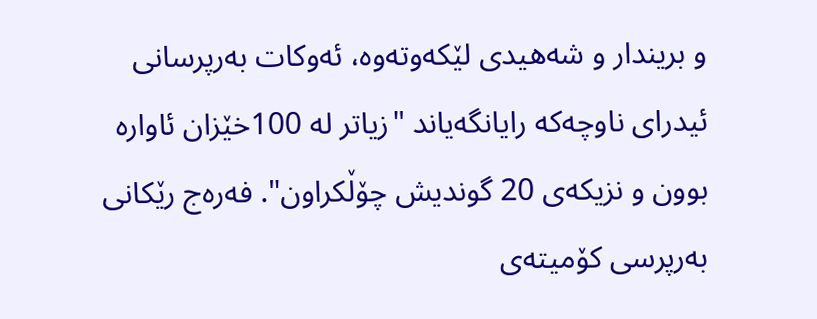و بریندار و شه‌هیدی لێكه‌وته‌وه‌، ئه‌وكات به‌رپرسانی ئیدرای ناوچه‌كه‌ رایانگه‌یاند "زیاتر له‌ 100خێزان ئاواره‌ بوون و نزیكه‌ی 20 گوندیش چۆڵكراون". فه‌ره‌ج رێكانی به‌رپرسی كۆمیته‌ی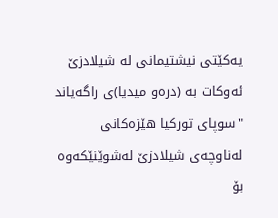یه‌كێتی نیشتیمانی له‌ شیلادزێ ئه‌وكات به‌ (دره‌و میدیا)ی راگه‌یاند "سوپای توركیا هێزه‌كانی له‌ناوچه‌ی شیلادزێ له‌شوێنێكه‌وه‌ بۆ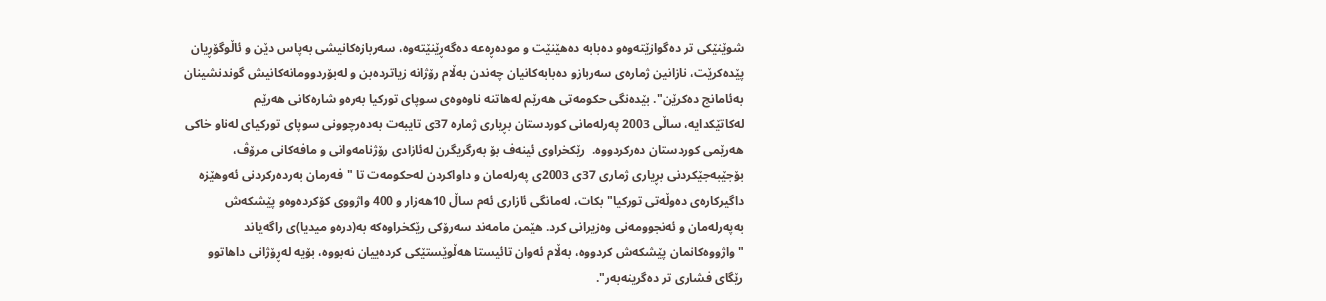شوێنێكی تر ده‌گوازێته‌وه‌و ده‌بابه‌ ده‌هێنێت و موده‌ڕه‌عه‌ ده‌گه‌ڕێنێته‌وه‌، سه‌ربازه‌كانیشی به‌پاس دێن و ئاڵوگۆڕیان پێده‌كرێت، نازانین ژماره‌ی سه‌ربازو ده‌بابه‌كانیان چه‌ندن به‌ڵام رۆژانه‌ زیاترده‌بن و له‌بۆردوومانه‌كانیش گوندنشینان به‌ئامانج ده‌كرێن". بێده‌نگی حكومه‌تی هه‌رێم له‌هاتنه‌ ناوه‌وه‌ی سوپای توركیا به‌ره‌و شاره‌كانی هه‌رێم له‌كاتێكدایه‌، ‌ساڵی 2003 په‌رله‌مانی كوردستان بڕیاری ژماره‌ 37ی تایبه‌ت به‌ده‌رچوونی سوپای توركیای له‌ناو خاكی هه‌رێمی كوردستان ده‌ركردووه‌.  رێكخراوی ئینه‌ف بۆ به‌رگریگرن له‌ئازادی رۆژنامه‌وانی و مافه‌كانی مرۆڤ، بۆجێبه‌جێكردنی بڕیاری ژماری 37ی 2003ی په‌رله‌مان و داواكردن له‌حكومه‌ت تا "فه‌رمان به‌رده‌ركردنی ئه‌وهێزه‌ داگیركاره‌ی ده‌وڵه‌تی توركیا" بكات، له‌‌مانگی ئازاری ئه‌م ساڵ 10هه‌زار و 400 واژووی كۆكرده‌وه‌و پێشكه‌ش به‌په‌رله‌مان و ئه‌نجوومه‌نی وه‌زیرانی كرد. هێمن مامه‌ند سه‌رۆكی رێكخراوه‌كه‌‌ به‌(دره‌و میدیا)ی راگه‌یاند "واژووه‌كانمان پێشكه‌ش كردووه‌، به‌ڵام ئه‌وان تائیستا هه‌ڵوێستێكی كرده‌ییان نه‌بووه‌، بۆیه‌ له‌ڕۆژانی داهاتوو رێگای فشاری تر ده‌گرینه‌به‌ر".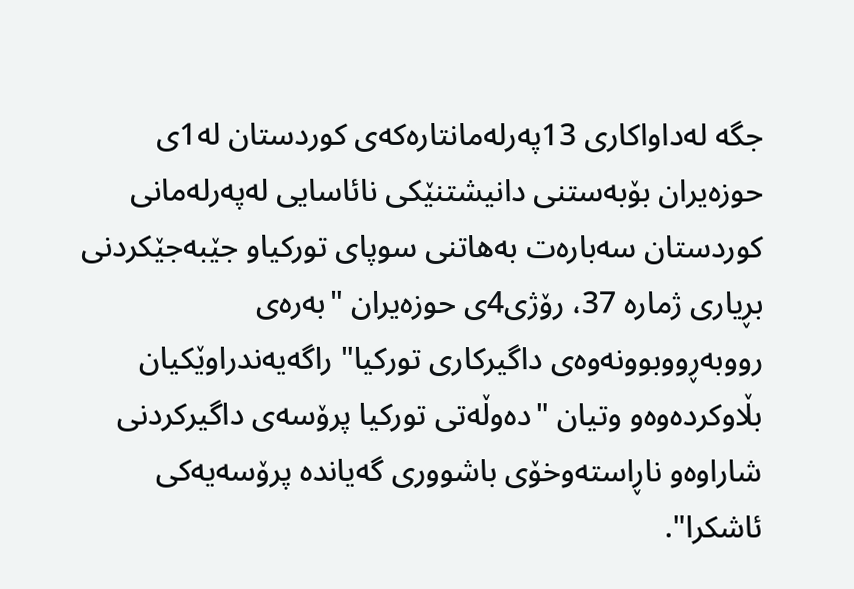جگه‌ له‌داواكاری 13په‌رله‌مانتاره‌كه‌ی كوردستان له‌1ی حوزه‌یران بۆبه‌ستنی دانیشتنێكی نائاسایی له‌په‌رله‌مانی كوردستان سه‌باره‌ت به‌هاتنی سوپای توركیاو جێبه‌جێكردنی بڕیاری ژماره‌ 37، رۆژی4ی حوزه‌یران "به‌ره‌ی رووبه‌ڕووبوونه‌وه‌ی داگیركاری توركیا" راگه‌یه‌ندراوێكیان بڵاوكرده‌وه‌و وتیان "ده‌وڵه‌تی توركیا پرۆسه‌ی داگیركردنی شاراوه‌و ناڕاسته‌وخۆی باشووری گه‌یانده‌ پرۆسه‌یه‌كی ئاشكرا".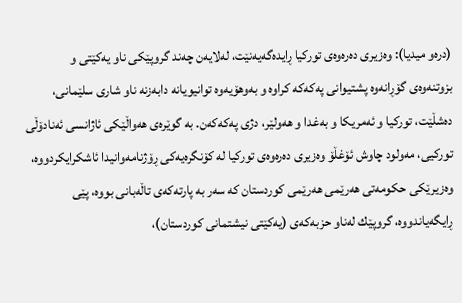(درەو میدیا): وەزیری دەرەوەی توركیا ڕایدەگەیەنێت، لەلایەن چەند گروپێكی ناو یەكێتی و بزوتنەوەی گۆڕانەوە پشتیوانی پەكەكە كراوە و بەوهۆیەوە توانیویانە دابەزنە ناو شاری سلێمانی، دەشڵێت، توركیا و ئەمریكا و بەغدا و هەولێر، دژی پەكەكەن. بە گوێرەی هەواڵێكی ئاژانسی ئەنادۆڵی توركیی، مەولود چاوش ئۆغڵۆ وەزیری دەرەوەی توركیا لە كۆنگرەیەكی ڕۆژنامەوانیدا ئاشكرایكردووە، وەزیرێكی حكومەتی هەرێمی هەرێمی كوردستان كە سەر بە پارتەكەی تاڵەبانی بووە، پێی ڕایگەیاندووە، گروپێك لەناو حزبەكەی (یەكێتی نیشتمانی كوردستان)،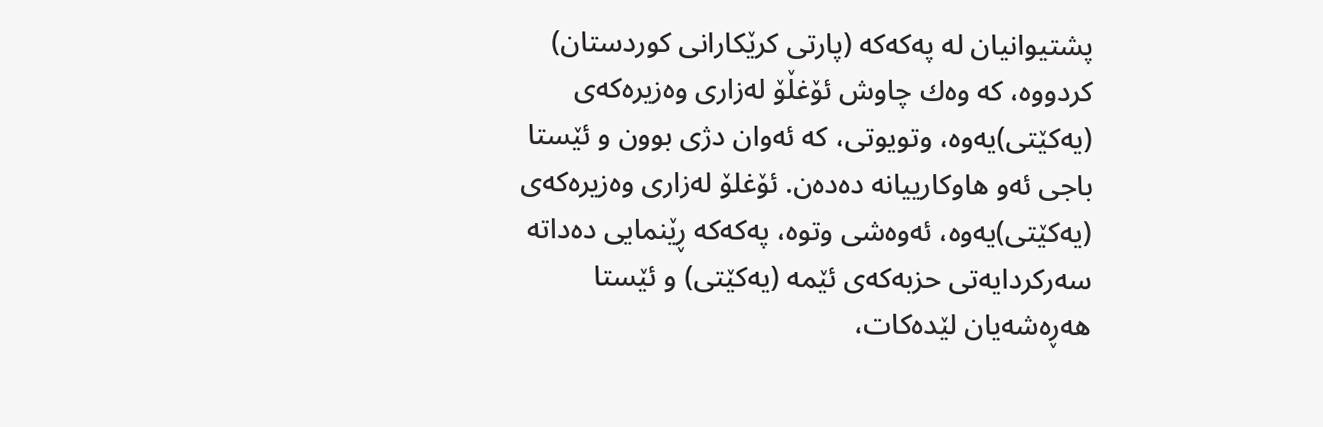پشتیوانیان لە پەكەكە (پارتی كرێكارانی كوردستان) كردووە، كە وەك چاوش ئۆغڵۆ لەزاری وەزیرەكەی (یەكێتی)یەوە، وتویوتی، كە ئەوان دژی بوون و ئێستا باجی ئەو هاوكارییانە دەدەن. ئۆغلۆ لەزاری وەزیرەكەی (یەكێتی)یەوە، ئەوەشی وتوە، پەكەكە ڕێنمایی دەداتە سەركردایەتی حزبەكەی ئێمە (یەكێتی) و ئێستا هەڕەشەیان لێدەكات،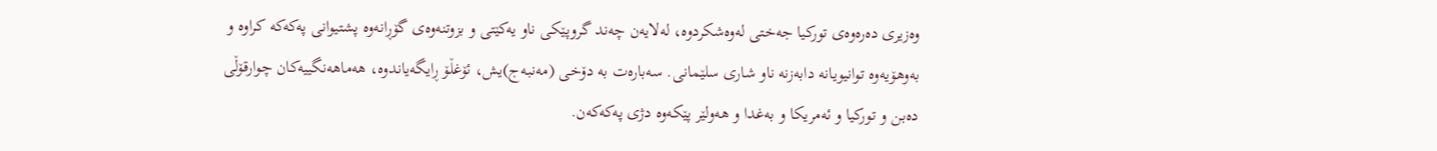وەزیری دەرەوەی توركیا جەختی لەوەشكردوە، لەلایەن چەند گروپێكی ناو یەكێتی و بزوتنەوەی گۆڕانەوە پشتیوانی پەكەكە كراوە و بەوهۆیەوە توانیویانە دابەزنە ناو شاری سلێمانی. سەبارەت بە دۆخی (مەنبەج)یش، ئۆغڵۆ ڕایگەیاندوە، هەماهەنگییەكان چوارقۆڵی دەبن و توركیا و ئەمریكا و بەغدا و هەولێر پێكەوە دژی پەكەكەن.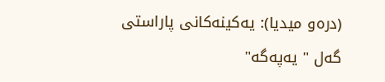(درەو میدیا): یەكینەكانی پاراستی گەل " یەپەگە"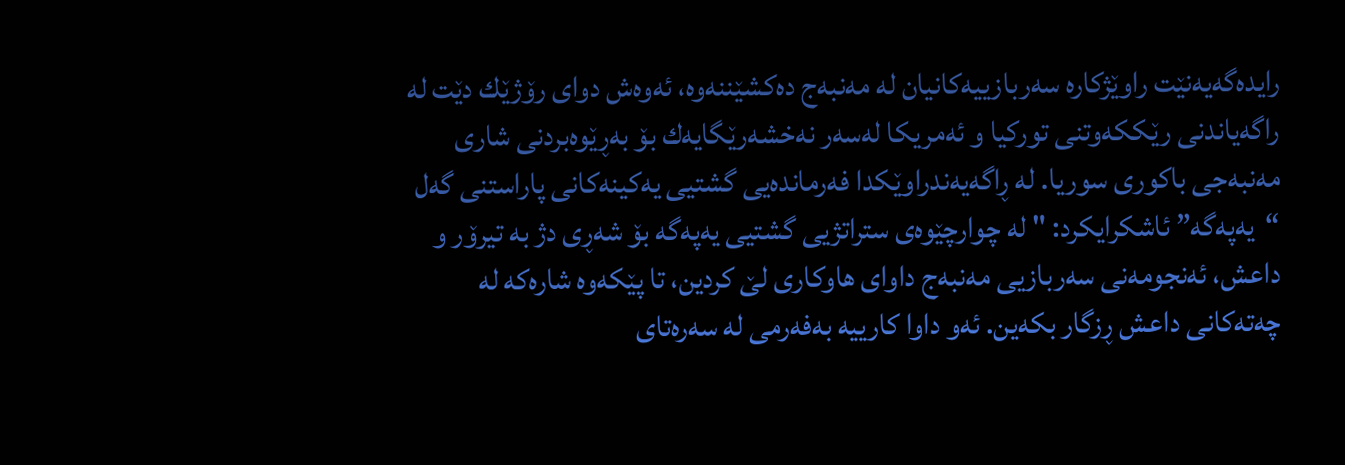رایدەگەیەنێت راوێژكارە سەربازییەكانیان لە مەنبەج دەكشێننەوە، ئەوەش دوای رۆژێك دێت لە راگەیاندنی رێككەوتنی توركیا و ئەمریكا لەسەر نەخشەرێگایەك بۆ بەڕێوەبردنی شاری مەنبەجی باكوری سوریا. لە ڕاگەیەندراوێكدا فەرماندەیی گشتیی یەكینەكانی پاراستنی گەل “یەپەگە” ئاشكرایكرد: " لە چوارچێوەی ستراتژیی گشتیی یەپەگە بۆ شەڕی دژ بە تیرۆر و داعش، ئەنجومەنی سەربازیی مەنبەج داوای هاوكاری لێ كردین، تا پێكەوە شارەكە لە چەتەكانی داعش ڕزگار بكەین. ئەو داوا كارییە بەفەرمی لە سەرەتای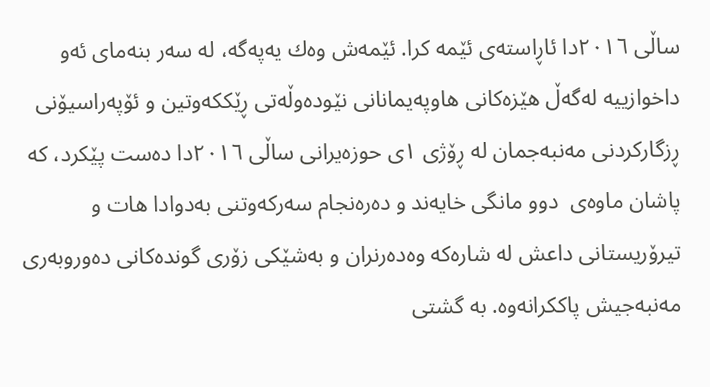ساڵی ٢٠١٦دا ئاڕاستەی ئێمە كرا. ئێمەش وەك یەپەگە، لە سەر بنەمای ئەو داخوازییە لەگەڵ هێزەكانی هاوپەیمانانی نێودەوڵەتی ڕێككەوتین و ئۆپەراسیۆنی ڕزگاركردنی مەنبەجمان لە ڕۆژی ١ی حوزەیرانی ساڵی ٢٠١٦دا دەست پێكرد، كە پاشان ماوەی  دوو مانگی خایەند و دەرەنجام سەركەوتنی بەدوادا هات و تیرۆریستانی داعش لە شارەكە وەدەرنران و بەشێكی زۆری گوندەكانی دەوروبەری مەنبەجیش پاككرانەوە. بە گشتی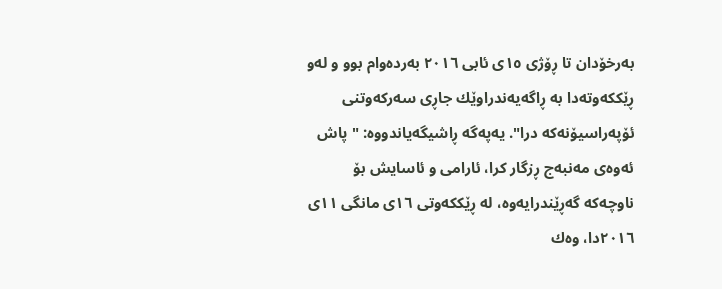بەرخۆدان تا ڕۆژی ١٥ی ئابی ٢٠١٦ بەردەوام بوو و لەو ڕێككەوتەدا بە ڕاگەیەندراوێك جاڕی سەركەوتنی ئۆپەراسیۆنەكە درا". یەپەگە ڕاشیگەیاندووە: " پاش ئەوەی مەنبەج ڕزگار كرا، ئارامی و ئاسایش بۆ ناوچەكە گەڕێندرایەوە، لە ڕێككەوتی ١٦ی مانگی ١١ی ٢٠١٦دا، وەك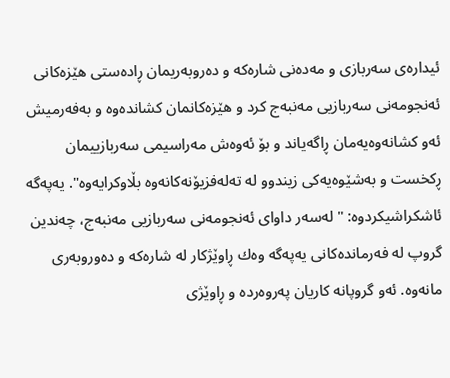ئیدارەی سەربازی و مەدەنی شارەكە و دەروبەریمان ڕادەستی هێزەكانی ئەنجومەنی سەربازیی مەنبەج كرد و هێزەكانمان كشاندەوە و بەفەرمیش ئەو كشانەوەیەمان ڕاگەیاند و بۆ ئەوەش مەراسیمی سەربازییمان ڕكخست و بەشێوەیەكی زیندوو لە تەلەفزیۆنەكانەوە بڵاوكرایەوە". یەپەگە ئاشكراشیكردوە: " لەسەر داوای ئەنجومەنی سەربازیی مەنبەج، چەندین گروپ لە فەرماندەكانی یەپەگە وەك ڕاوێژكار لە شارەكە و دەوروبەری مانەوە. ئەو گروپانە كاریان پەروەردە و ڕاوێژی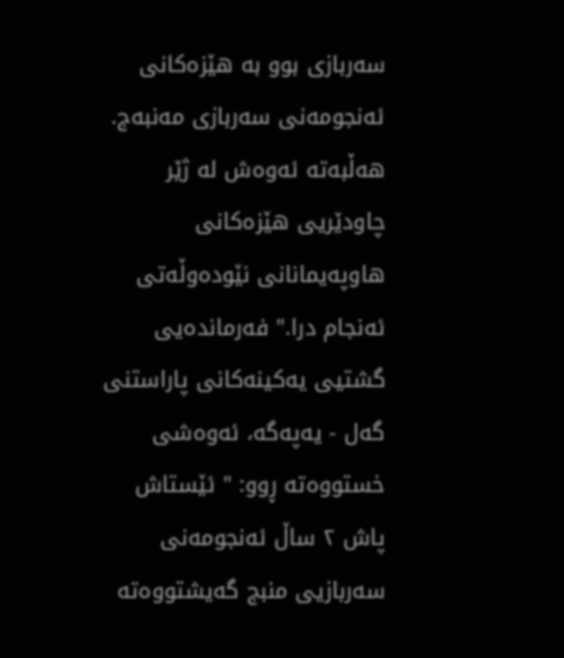سەربازی بوو بە هێزەكانی ئەنجومەنی سەربازی مەنبەج. هەڵبەتە ئەوەش لە ژێر چاودێریی هێزەكانی هاوپەیمانانی نێودەوڵەتی ئەنجام درا." فەرماندەیی گشتیی یەكینەكانی پاراستنی گەل - یەپەگە، ئەوەشی خستووەتە ڕوو: " ئێستاش پاش ۲ ساڵ ئەنجومەنی سەربازیی منبج گەیشتووەتە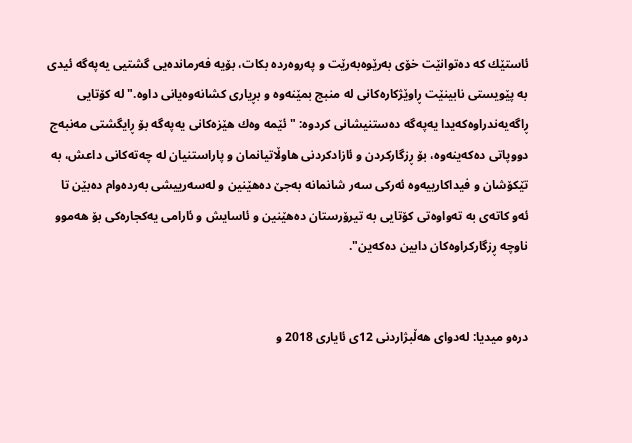ئاستێك كە دەتوانێت خۆی بەرێوەبەرێت و پەروەردە بكات، بۆیە فەرماندەیی گشتیی یەپەگە ئیدی بە پێویستی نابینێت ڕاوێژكارەكانی لە منبج بمێنەوە و بڕیاری كشانەوەیانی داوە." لە كۆتایی ڕاگەیەندراوەكەیدا یەپەگە دەستنیشانی كردوە: " ئێمە وەك هێزەكانی یەپەگە بۆ ڕایگشتی مەنبەج دووپاتی دەكەینەوە، بۆ ڕزگاركردن و ئازادكردنی هاوڵاتیانمان و پاراستنیان لە چەتەكانی داعش، بە تێكۆشان و فیداكارییەوە ئەركی سەر شانمانە بەجێ دەهێنین و لەسەرییشی بەردەوام دەبێن تا ئەو كاتەی بە تەواوەتی كۆتایی بە تیرۆرستان دەهێنین و ئاسایش و ئارامی یەكجارەكی بۆ هەموو ناوچە ڕزگاركراوەكان دابین دەكەین".


درەو میدیا: لەدوای هەڵبژاردنی 12ی ئایاری 2018 و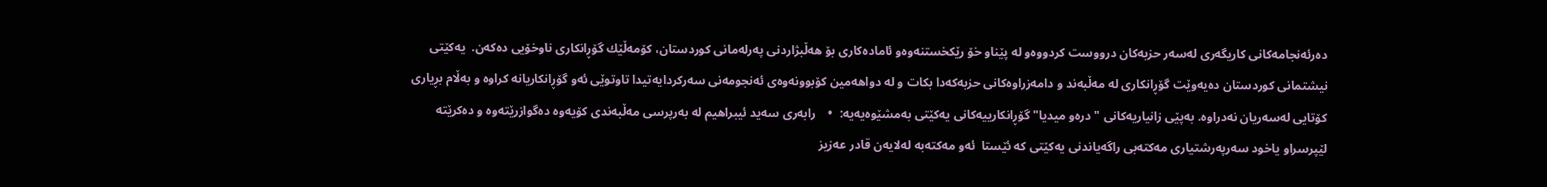دەرئەنجامەكانی كاریگەری لەسەر حزبەكان درووست كردووەو لە پێناو خۆ رێكخستنەوەو ئامادەكاری بۆ هەڵبژاردنی پەرلەمانی كوردستان، كۆمەڵێك گۆڕانكاری ناوخۆیی دەكەن.  یەكێتی نیشتمانی كوردستان دەیەوێت گۆڕانكاری لە مەڵبەند و دامەزراوەكانی حزبەكەدا بكات و لە دواهەمین كۆبوونەوەی ئەنجومەنی سەركردایەتیدا تاوتوێی ئەو گۆڕانكاریانە كراوە و بەڵام بڕیاری كۆتایی لەسەریان نەدراوە. بەپێی زانیاریەكانی " درەو میدیا" گۆڕانكارییەكانی یەكێتی بەمشێوەیەیە:  •    رابەری سەید ئیبراهیم لە بەرپرسی مەڵبەندی كۆیەوە دەگوازرێتەوە و دەكرێتە لێپرسراو یاخود سەرپەرشتیاری مەكتەبی راگەیاندنی یەكێتی كە ئێستا  ئەو مەكتەبە لەلایەن قادر عەزیز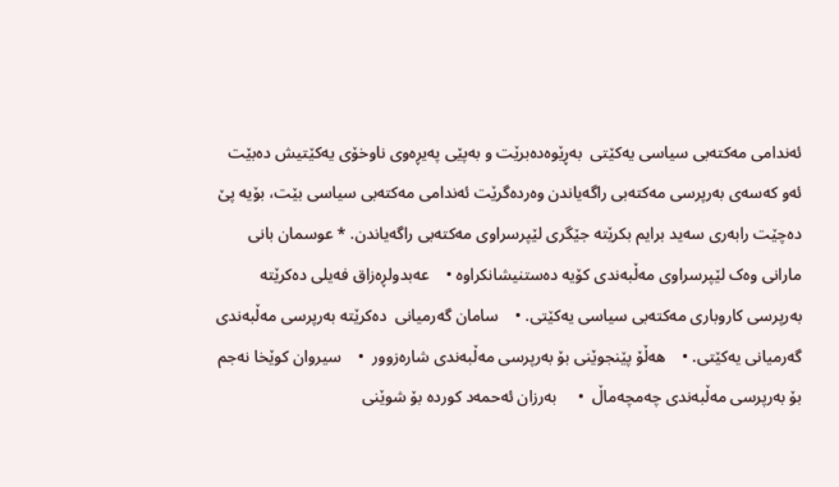ئەندامی مەكتەبی سیاسی یەكێتی  بەڕێوەدەبرێت و بەپێی پەیڕەوی ناوخۆی یەكێتیش دەبێت ئەو كەسەی بەرپرسی مەكتەبی راگەیاندن وەردەگرێت ئەندامی مەكتەبی سیاسی بێت، بۆیە پێ دەچێت رابەری سەید برایم بكرێتە جێگری لێپرسراوی مەكتەبی راگەیاندن. * عوسمان بانی مارانی وەک لێپرسراوی مەڵبەندی کۆیە دەستنیشانکراوە •    عەبدولڕەزاق فەیلی دەكرێتە بەرپرسی كاروباری مەكتەبی سیاسی یەكێتی. •    سامان گەرمیانی  دەكرێتە بەرپرسی مەڵبەندی گەرمیانی یەكێتی. •    هەڵۆ پێنجوێنی بۆ بەرپرسی مەڵبەندی شارەزوور  •    سیروان كوێخا نەجم بۆ بەرپرسی مەڵبەندی چەمچەماڵ  •     بەرزان ئەحمەد كوردە بۆ شوێنی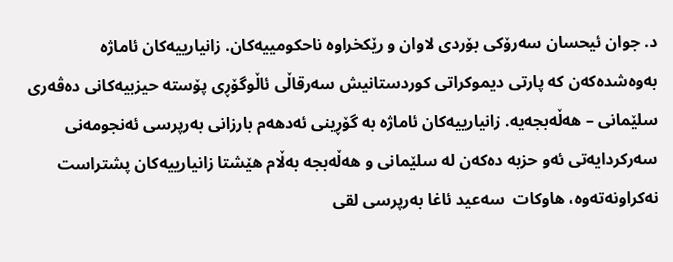د. جوان ئیحسان سەرۆكی بۆردی لاوان و رێكخراوە ناحكومییەكان. زانیارییەكان ئاماژە بەوەشدەكەن كە پارتی دیموكراتی كوردستانیش سەرقاڵی ئاڵوگۆڕی پۆستە حیزبیەكانی دەڤەری سلێمانی – هەڵەبجەیە. زانیارییەكان ئاماژە بە گۆڕینی ئەدهەم بارزانی بەرپرسی ئەنجومەنی سەركردایەتی ئەو حزبە دەكەن لە سلێمانی و هەڵەبجە بەڵام هێشتا زانیارییەكان پشتراست نەكراونەتەوە، هاوكات  سەعید ئاغا بەرپرسی لقی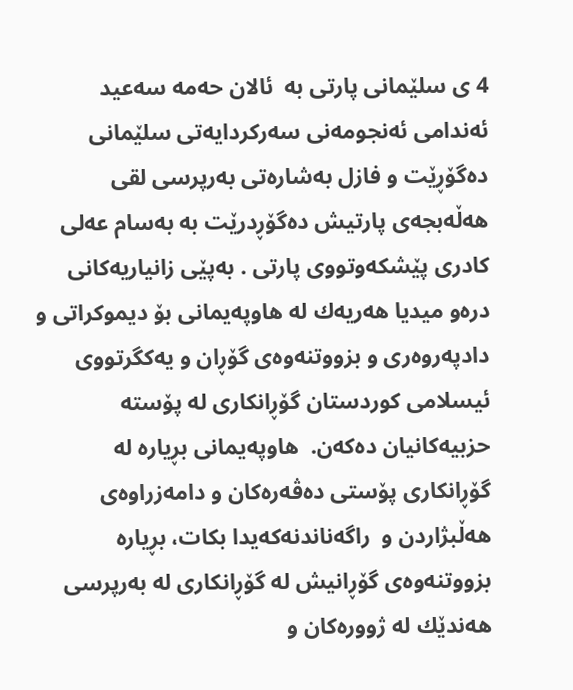4 ی سلێمانی پارتی بە  ئالان حەمە سەعید ئەندامی ئەنجومەنی سەركردایەتی سلێمانی دەگۆڕێت و فازل بەشارەتی بەرپرسی لقی هەڵەبجەی پارتیش دەگۆڕدرێت بە بەسام عەلی كادری پێشكەوتووی پارتی . بەپێی زانیاریەكانی درەو میدیا هەریەك لە هاوپەیمانی بۆ دیموكراتی و دادپەروەری و بزووتنەوەی گۆڕان و یەكگرتووی ئیسلامی كوردستان گۆڕانكاری لە پۆستە حزبیەكانیان دەكەن.  هاوپەیمانی بڕیارە لە گۆڕانكاری پۆستی دەڤەرەكان و دامەزراوەی هەڵبژاردن و  راگەناندنەكەیدا بكات، بڕیارە بزووتنەوەی گۆڕانیش لە گۆڕانكاری لە بەرپرسی هەندێك لە ژوورەكان و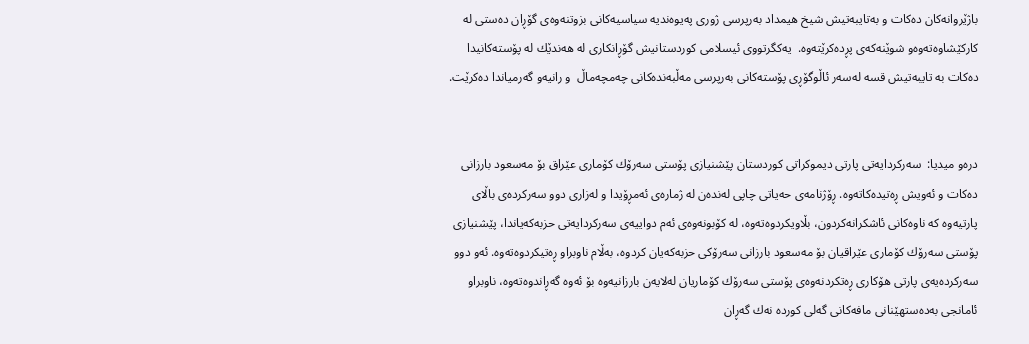باژێروانەكان دەكات و بەتایبەتیش شیخ هیمداد بەرپرسی ژوری پەیوەندیە سیاسیەكانی بزوتنەوەی گۆڕان دەستی لە كاركێشاوەتەوەو شوێنەكەی پڕدەكرێتەوە.  یەكگرتووی ئیسلامی كوردستانیش گۆڕانكاری لە هەندێك لە پۆستەكانیدا دەكات بە تایبەتیش قسە لەسەر ئاڵوگۆڕی پۆستەكانی بەرپرسی مەڵبەندەكانی چەمچەماڵ  و رانیەو گەرمیاندا دەكرێت.


درەو میدیا:  سەركردایەتی پارتی دیموكراتی كوردستان پێشنیازی پۆستی سەرۆك كۆماری عێراق بۆ مەسعود بارزانی دەكات و ئەویش ڕەتیدەكاتەوە. ڕۆژنامەی حەیاتی چاپی لەندەن لە ژمارەی ئەمڕۆیدا و لەزاری دوو سەركردەی باڵای پارتیەوە كە ناوەكانی ئاشكرانەكردون، بڵاویكردوەتەوە، لە كۆبونەوەی ئەم دواییەی سەركردایەتی حزبەكەیاندا، پێشنیازی پۆستی سەرۆك كۆماری عێراقیان بۆ مەسعود بارزانی سەرۆكی حزبەكەیان كردوە، بەڵام ناوبراو ڕەتیكردوەتەوە. ئەو دوو سەركردەیەی پارتی هۆكاری ڕەتكردنەوەی پۆستی سەرۆك كۆماریان لەلایەن بارزانیەوە بۆ ئەوە گەڕاندوەتەوە، ناوبراو ئامانجی بەدەستهێنانی مافەكانی گەلی كوردە نەك گەڕان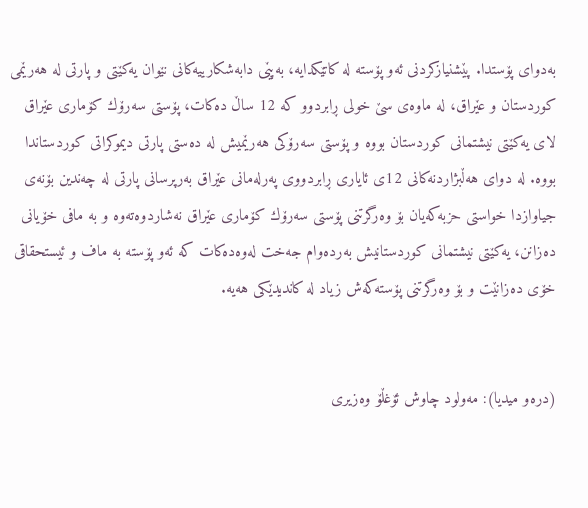بەدوای پۆستدا. پێشنیازكردنی ئەو پۆستە لە كاتێكدایە، بەپێی دابەشكارییەكانی نێوان یەكێتی و پارتی لە هەرێمی كوردستان و عێراق، لە ماوەی سێ‌ خولی ڕابردوو كە 12 ساڵ دەكات، پۆستی سەرۆك كۆماری عێراق لای یەكێتی نیشتمانی كوردستان بووە و پۆستی سەرۆكی هەرێمیش لە دەستی پارتی دیموكراتی كوردستاندا بووە. لە دوای هەڵبژاردنەكانی 12ی ئایاری ڕابردووی پەرلەمانی عێراق بەرپرسانی پارتی لە چەندین بۆنەی جیاوازدا خواستی حزبەكەیان بۆ وەرگرتنی پۆستی سەرۆك كۆماری عێراق نەشاردوەتەوە و بە مافی خۆیانی دەزانن، یەكێتی نیشتمانی كوردستانیش بەردەوام جەخت لەوەدەكات كە ئەو پۆستە بە ماف و ئیستحقاقی خۆی دەزانێت و بۆ وەرگرتنی پۆستەكەش زیاد لە كاندیدێكی هەیە.


(درەو میدیا): مەولود چاوش ئۆغڵۆ وەزیری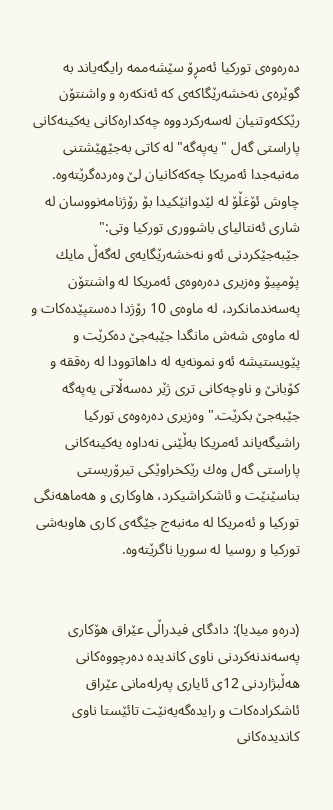دەرەوەی توركیا ئەمڕۆ سێشەممە رایگەیاند بە گوێرەی نەخشەرێگاكەی كە ئەنكەرە و واشنتۆن رێككەوتنیان لەسەركردووە چەكدارەكانی یەكینەكانی پاراستی گەل " یەپەگە" لە كاتی بەجێهێشتنی مەنبەجدا ئەمریکا چەكەکانیان لێ وەردەگرێتەوە. چاوش ئۆغڵۆ لە لێدوانێكیدا بۆ رۆژنامەنووسان لە شاری ئەنتالیای باشووری توركیا وتی:" جێبەجێكردنی ئەو نەخشەرێگایەی لەگەڵ مایك پۆمپیۆ وەزیری دەرەوەی ئەمریكا لە واشنتۆن پەسەندمانكرد، لە ماوەی 10 رۆژدا دەستپێدەكات و لە ماوەی شەش مانگدا جێبەجێ دەكرێت و پێویستیشە ئەو نمونەیە لە داهاتوودا لە رەققە و كۆبانێ‌ و ناوچەكانی تری ژێر دەسەڵاتی یەپەگە جێبەجێ بكرێت." وەزیری دەرەوەی توركیا راشیگەیاند ئەمریكا بەڵێنی نەداوە یەكینەكانی پاراستی گەل وەك رێكخراوێكی تیرۆریستی بناسێنێت و ئاشكراشیكرد، هاوكاری و هەماهەنگی توركیا و ئەمریكا لە مەنبەج جێگەی كاری هاوبەشی توركیا و روسیا لە سوریا ناگرێتەوە.


(درەو میدیا): دادگای فیدراڵی عێراق هۆكاری پەسەندنەكردنی ناوی كاندیدە دەرچووەكانی هەڵبژاردنی 12ی ئایاری پەرلەمانی عێراق ئاشكرادەكات و رایدەگەیەنێت تائێستا ناوی كاندیدەكانی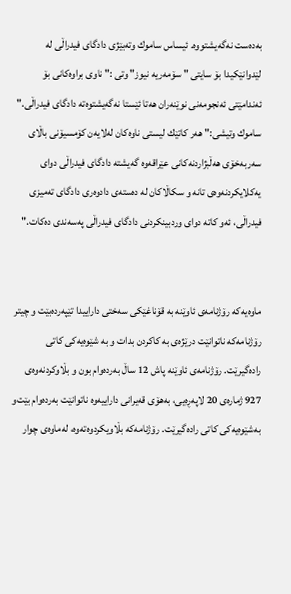بەدەست نەگەیشتووە. ئیساس ساموك وتەبێژی دادگای فیدراڵی لە لێدوانێكیدا بۆ سایتی " سۆمەریە نیوز" وتی :" ناوی براوەكانی بۆ ئەندامێتی ئەنجومەنی نوێنەران هەتا ئێستا نەگەیشتوەتە دادگای فیدراڵی." ساموك وتیشی:" هەر كاتێك لیستی ناوەكان لەلایەن كۆمسیۆنی باڵای سەربەخۆی هەڵبژاردنەكانی عێراقەوە گەیشتە دادگای فیدراڵی دوای یەكلایكردنەوەی تانە و سكاڵاكان لە دەستەی دادوەری دادگای تەمیزی فیدراڵی، ئەو كاتە دوای وردبینكردنی دادگای فیدراڵی پەسەندی دەكات."


ماوەیەكە رۆژنامەی ئاوێنە بە قۆناغێكی سەختی داراییدا تێپەردەبێت و چیتر رۆژنامەكە ناتوانێت درێژەی بە كاكردن بدات و بە شێوەیەكی كاتی رادەگیرێت. رۆژنامەی‌ ئاوێنە پاش 12 ساڵ‌ بەردەوام بون‌ و بڵاوكردنەوەی‌ 927 ژمارەی‌ 20 لاپەڕەیی‌، بەهۆی‌ قەیرانی‌ داراییەوە ناتوانێت بەردەوام بێت‌و بەشێوەیەكی‌ كاتی‌ رادەگیرێت. رۆژنامەكە بڵاویكردوەتەوە، لەماوەی‌ چوار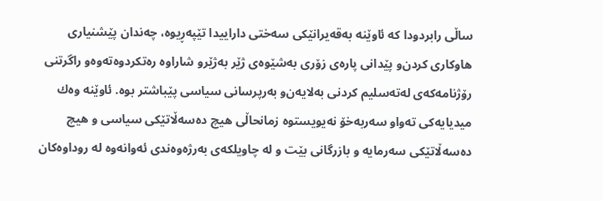ساڵی‌ رابردودا كە ئاوێنە بەقەیرانێكی‌ سەختی‌ داراییدا تێپەڕیوە، چەندان پێشنیاری‌ هاوكاری‌ كردن‌و پێدانی‌ پارەی‌ زۆری‌ بەشێوەی‌ ژێر بەژێر‌و شاراوە رەتكردوەتەوەو راگرتنی‌ رۆژنامەكەی‌ لەتەسلیم كردنی‌ بەلایەن‌و بەرپرسانی‌ سیاسی‌ پێباشتر بوە. ئاوێنە وەك میدیایەكی‌ تەواو سەربەخۆ نەیویستوە زمانحاڵی‌ هیچ دەسەڵاتێكی‌ سیاسی‌‌ و هیچ دەسەڵاتێكی‌ سەرمایە‌ و بازرگانی‌ بێت‌ و لە چاویلكەی‌ بەرژەوەندی‌ ئەوانەوە لە روداوەكان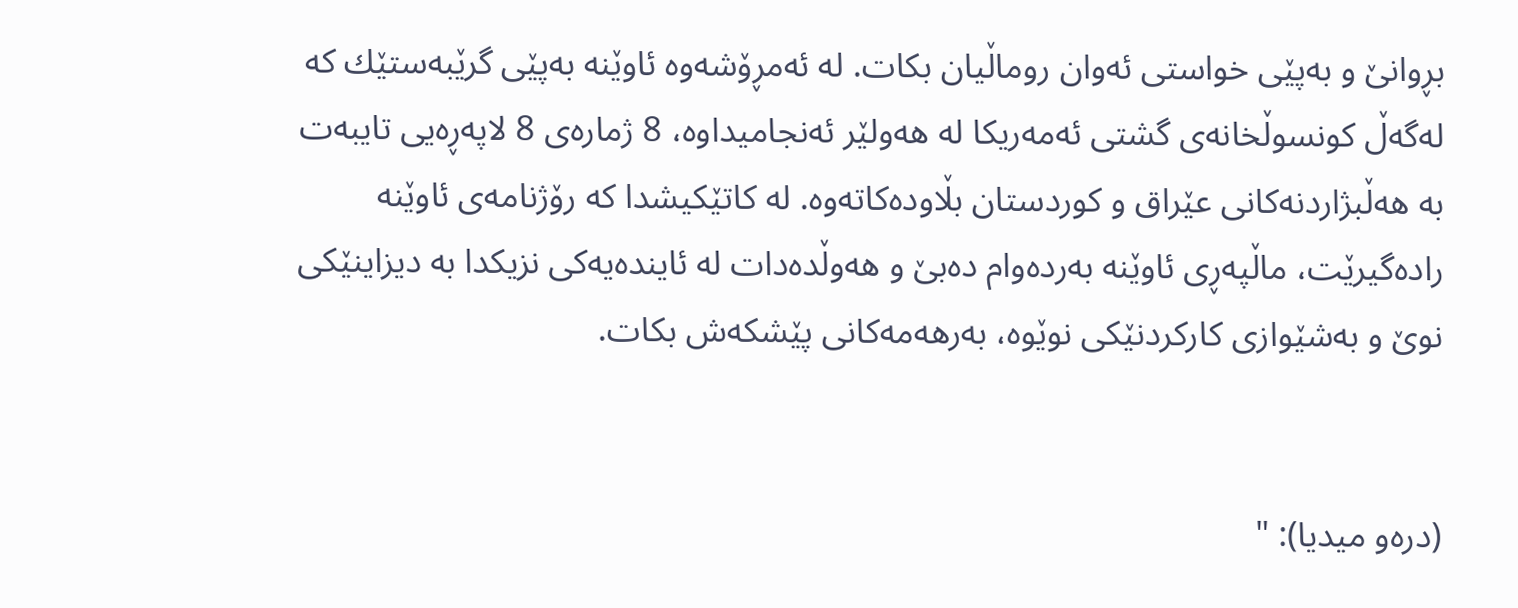بڕوانێ‌‌ و بەپێی‌ خواستی‌ ئەوان روماڵیان بكات. لە ئەمڕۆشەوە ئاوێنە بەپێی‌ گرێبەستێك كە لەگەڵ‌ كونسوڵخانەی‌ گشتی‌ ئەمەریكا لە هەولێر ئەنجامیداوە، 8 ژمارەی‌ 8 لاپەڕەیی‌ تایبەت بە هەڵبژاردنەكانی‌ عێراق‌ و كوردستان بڵاودەكاتەوە. لە كاتێكیشدا كە رۆژنامەی‌ ئاوێنە رادەگیرێت، ماڵپەڕی‌ ئاوێنە بەردەوام دەبێ‌‌ و هەوڵدەدات لە ئایندەیەكی‌ نزیكدا بە دیزاینێكی‌ نوێ‌‌ و بەشێوازی‌ كاركردنێكی‌ نوێوە، بەرهەمەكانی‌ پێشكەش بكات.


(درەو میدیا): "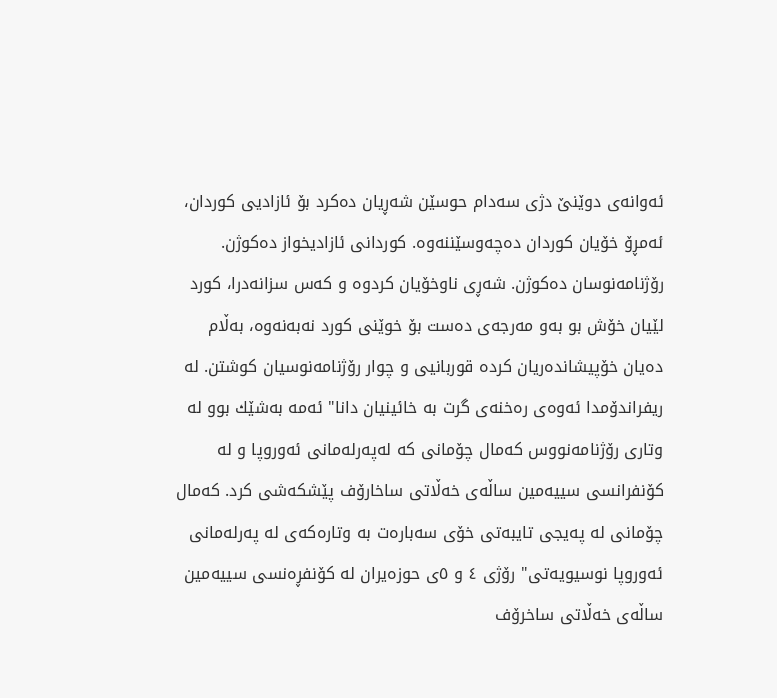ئەوانەی دوێنێ دژی سەدام حوسێن شەڕیان دەكرد بۆ ئازادیی كوردان، ئەمڕۆ خۆیان كوردان دەچەوسێننەوە. كوردانی ئازادیخواز دەكوژن. رۆژنامەنوسان دەكوژن. شەڕی ناوخۆیان كردوە و كەس سزانەدرا، كورد لێیان خۆش بو بەو مەرجەی دەست بۆ خوێنی كورد نەبەنەوە، بەڵام دەیان خۆپیشاندەریان كردە قوربانیی و چوار رۆژنامەنوسیان كوشتن. لە ریفراندۆمدا ئەوەی رەخنەی گرت بە خائینیان دانا" ئەمە بەشێك بوو لە وتاری رۆژنامەنووس كەمال چۆمانی كە لەپەرلەمانی ئەوروپا و لە كۆنفرانسی سییەمین ساڵەی خەڵاتی ساخارۆف پێشكەشی كرد. كەمال چۆمانی لە پەیجی تایبەتی خۆی سەبارەت بە وتارەكەی لە پەرلەمانی ئەوروپا نوسیویەتی" رۆژی ٤ و ٥ی حوزەیران لە كۆنفڕەنسی سییەمین ساڵەی خەڵاتی ساخرۆف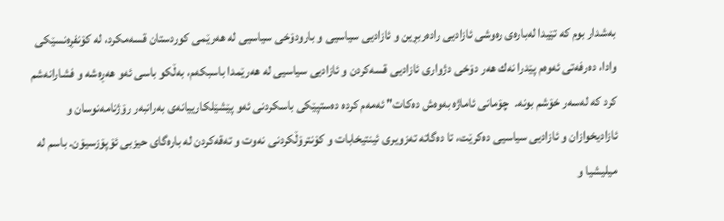بەشدار بوم كە تێیدا لەبارەی رەوشی ئازادیی رادەربڕین و ئازادیی سیاسیی و بارودۆخی سیاسیی لە هەرێمی كوردستان قسەمكرد، لە كۆنفڕەنسێكی وادا، دەرفەتی ئەوەم پێدرا نەك هەر دۆخی دژواری ئازادیی قسەكردن و ئازادیی سیاسیی لە هەرێمدا باسبكەم، بەڵكو باسی ئەو هەڕەشە و فشارانەشم كرد كە لەسەر خۆشم بونە.  چۆمانی ئاماژە بەوەش دەكات" ئەمەم كردە دەستپێكی باسكردنی ئەو پێشێلكارییانەی بەرانبەر رۆژنامەنوسان و ئازادیخوازان و ئازادیی سیاسیی دەكرێت، تا دەگاتە تەزویری ئینتیخابات و كۆنترۆڵكردنی نەوت و تەقەكردن لە بارەگای حیزبی ئۆپۆزسیۆن. باسم لە میلیشیا و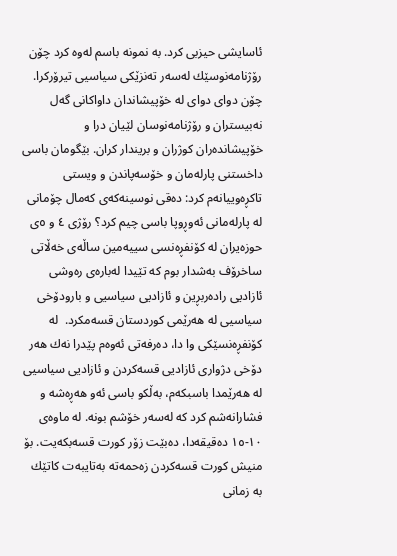ئاسایشی حیزبی كرد. بە نمونە باسم لەوە كرد چۆن رۆژنامەنوسێك لەسەر تەنزێكی سیاسیی تیرۆركرا. چۆن دوای دوای لە خۆپیشاندان داواكانی گەل نەبیستران و رۆژنامەنوسان لێیان درا و خۆپیشاندەران كوژران و بریندار كران. بێگومان باسی داخستنی پارلەمان و خۆسەپاندن و ویستی تاكڕەوییانەم كرد: دەقی نوسینەكەی كەمال چۆمانی  لە پارلەمانی ئەوڕوپا باسی چیم كرد؟ رۆژی ٤ و ٥ی حوزەیران لە كۆنفڕەنسی سییەمین ساڵەی خەڵاتی ساخرۆف بەشدار بوم كە تێیدا لەبارەی رەوشی ئازادیی رادەربڕین و ئازادیی سیاسیی و بارودۆخی سیاسیی لە هەرێمی كوردستان قسەمكرد.  لە كۆنفڕەنسێكی وا دا، دەرفەتی ئەوەم پێدرا نەك هەر دۆخی دژواری ئازادیی قسەكردن و ئازادیی سیاسیی لە هەرێمدا باسبكەم، بەڵكو باسی ئەو هەڕەشە و فشارانەشم كرد كە لەسەر خۆشم بونە. لە ماوەی ١٠-١٥ دەقیقەدا، دەبێت زۆر كورت قسەبكەیت. بۆ منیش كورت قسەكردن زەحمەتە بەتایبەت كاتێك بە زمانی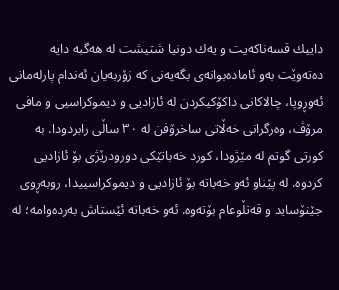داییك قسەناكەیت و یەك دونیا شتیشت لە هەگبە دایە دەتەوێت بەو ئامادەبوانەی بگەیەنی كە زۆربەیان ئەندام پارلەمانی ئەوڕوپا، چالاكانی داكۆكیكردن لە ئازادیی و دیموكراسیی و مافی مرۆڤ، وەرگرانی خەڵاتی ساخرۆفن لە ٣٠ ساڵی رابردودا. بە كورتی گوتم لە مێژودا، كورد خەباتێكی دورودرێژی بۆ ئازادیی كردوە. لە پێناو ئەو خەباتە بۆ ئازادیی و دیموكراسییدا، روبەڕوی جێنۆساید و قەتڵوعام بۆتەوە. ئەو خەباتە ئێستاش بەردەوامە؛ لە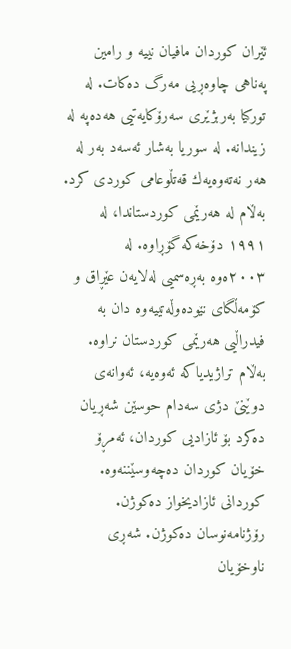ئێران كوردان مافیان نییە و رامین پەناهی چاوەڕیی مەرگ دەكات. لە توركیا بەربژێری سەرۆكایەتیی هەدەپە لە زیندانە. لە سوریا بەشار ئەسەد بەر لە هەر نەتەوەیەك قەتڵوعامی كوردی كرد. بەڵام لە هەرێمی كوردستاندا، لە ١٩٩١ دۆخەكە گۆڕاوە. لە ٢٠٠٣ەوە بەڕەسمیی لەلایەن عێڕاق و كۆمەڵگای نێودەوڵەتییەوە دان بە فیدراڵیی هەرێمی كوردستان نراوە. بەڵام تراژیدیاكە ئەوەیە، ئەوانەی دوێنێ دژی سەدام حوسێن شەڕیان دەكرد بۆ ئازادیی كوردان، ئەمڕۆ خۆیان كوردان دەچەوسێننەوە. كوردانی ئازادیخواز دەكوژن. رۆژنامەنوسان دەكوژن. شەڕی ناوخۆیان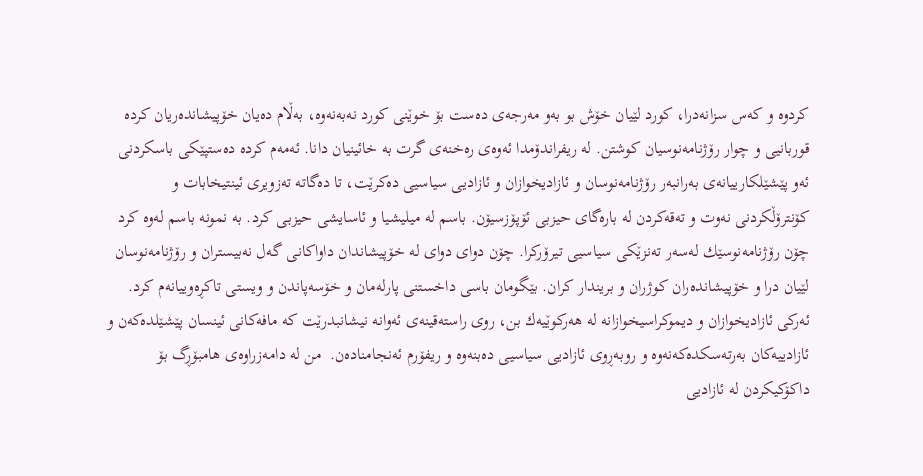كردوە و كەس سزانەدرا، كورد لێیان خۆش بو بەو مەرجەی دەست بۆ خوێنی كورد نەبەنەوە، بەڵام دەیان خۆپیشاندەریان كردە قوربانیی و چوار رۆژنامەنوسیان كوشتن. لە ریفراندۆمدا ئەوەی رەخنەی گرت بە خائینیان دانا. ئەمەم كردە دەستپێكی باسكردنی ئەو پێشێلكارییانەی بەرانبەر رۆژنامەنوسان و ئازادیخوازان و ئازادیی سیاسیی دەكرێت، تا دەگاتە تەزویری ئینتیخابات و كۆنترۆڵكردنی نەوت و تەقەكردن لە بارەگای حیزبی ئۆپۆزسیۆن. باسم لە میلیشیا و ئاسایشی حیزبی كرد. بە نمونە باسم لەوە كرد چۆن رۆژنامەنوسێك لەسەر تەنزێكی سیاسیی تیرۆركرا. چۆن دوای دوای لە خۆپیشاندان داواكانی گەل نەبیستران و رۆژنامەنوسان لێیان درا و خۆپیشاندەران كوژران و بریندار كران. بێگومان باسی داخستنی پارلەمان و خۆسەپاندن و ویستی تاكڕەوییانەم كرد.  ئەركی ئازادیخوازان و دیموكراسیخوازانە لە هەركوێیەك بن، روی راستەقینەی ئەوانە نیشانبدرێت كە مافەكانی ئینسان پێشێلدەكەن و ئازادییەكان بەرتەسكدەكەنەوە و روبەڕوی ئازادیی سیاسیی دەبنەوە و ریفۆرم ئەنجامنادەن.  من لە دامەزراوەی هامبۆڕگ بۆ داكۆكیكردن لە ئازادیی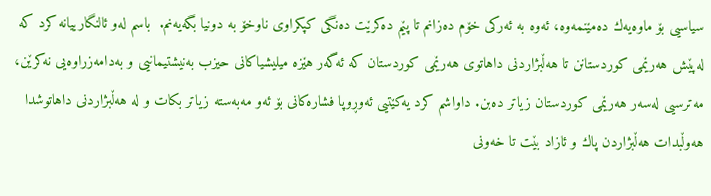سیاسیی بۆ ماوەیەك دەمێنمەوە، ئەوە بە ئەركی خۆم دەزانم تا پێم دەكرێت دەنگی كپكراوی ناوخۆ بە دونیا بگەیەنم.  باسم لەو ئالنگارییانە كرد كە لەپێش هەرێمی كوردستانن تا هەڵبژاردنی داهاتوی هەرێمی كوردستان كە ئەگەر هێزە میلیشیاكانی حیزب بەنیشتیمانیی و بەدامەزراوەیی نەكرێن، مەترسیی لەسەر هەرێمی كوردستان زیاتر دەبن. داواشم كرد یەكێتیی ئەوڕوپا فشارەكانی بۆ ئەو مەبەستە زیاتر بكات و لە هەڵبژاردنی داهاتوشدا هەوڵبدات هەڵبژاردن پاك و ئازاد بێت تا خەونی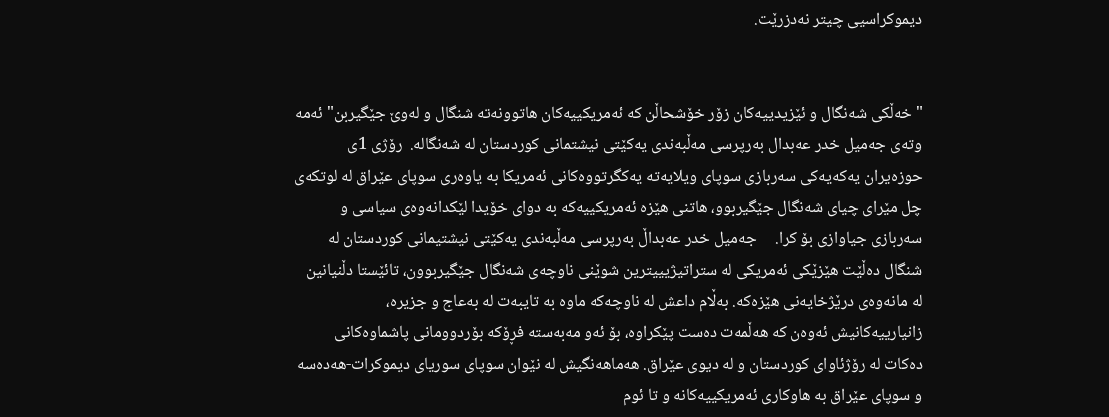دیموكراسیی چیتر نەدزرێت.


" خه‌ڵكی شەنگال و ئێزیدییه‌كان زۆر خۆشحاڵن كه‌ ئه‌مریكییه‌كان هاتوونه‌ته‌ شنگال و له‌وێ جێگیربن" ئەمە وتەی جه‌میل خدر عه‌بدال به‌رپرسی مه‌ڵبه‌ندی یه‌كێتی نیشتمانی كوردستان له‌ شەنگالە.  رۆژی 1ی حوزه‌یران یه‌كه‌یه‌كی سه‌ربازی سوپای ویلایه‌ته‌ یه‌كگرتووه‌كانی ئه‌مریكا به‌ یاوه‌ری سوپای عێراق له‌ لوتكه‌ی چل مێرای چیای شەنگال جێگیربوو، هاتنی هێزه‌ ئه‌مریكییه‌كه‌ به‌ دوای خۆیدا لێكدانه‌وه‌ی سیاسی و سه‌ربازی جیاوازی بۆ كرا.     جه‌میل خدر عه‌بداڵ به‌رپرسی مه‌ڵبه‌ندی یه‌كێتی نیشتیمانی كوردستان له‌ شنگال دەڵێت هێزێكی ئه‌مریكی له‌ ستراتیژیییترین شوێنی ناوچه‌ی شەنگال جێگیربوون، تائێستا دڵنیانین له‌ مانه‌وه‌ی درێژخایه‌نی هێزه‌كه. به‌ڵام داعش له‌ ناوچه‌كه‌ ماوه‌ به‌ تایبه‌ت له‌ به‌عاج و جزیره‌، زانیارییه‌كانیش ئه‌وه‌ن كه‌ هه‌ڵمه‌ت ده‌ست پێكراوه‌، بۆ ئه‌و مه‌به‌سته‌ فڕۆكه‌ بۆردوومانی پاشماوه‌كانی ده‌كات له‌ رۆژئاوای كوردستان و له‌ دیوی عێراق. هه‌ماهه‌نگیش له‌ نێوان سوپای سوریای دیموكرات-هه‌ده‌سه‌ و سوپای عێراق به‌ هاوكاری ئه‌مریكییه‌كانه‌ و تا ئوم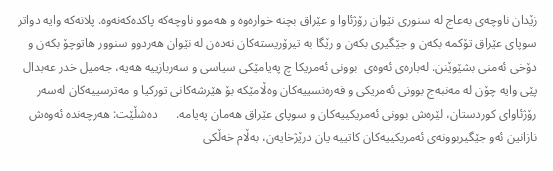زێدان ناوچه‌ی‌ به‌عاج له‌ سنوری نێوان رۆژئاوا و عێراق بچنه‌ خواره‌وه‌ و هه‌موو ناوچه‌كه‌ پاكده‌كه‌نه‌وه‌. پلانه‌كه‌ وایه‌ دواتر سوپای عێراق تۆكمه‌ بكه‌ن و جێگیری بكه‌ن و رێگا به‌ تیرۆریسته‌كان نه‌ده‌ن له‌ نێوان هه‌ردوو سنوور هاتوچۆ بكه‌ن و دۆخی ئه‌منی بشێوێنن. لەبارەی ئەوەی  بوونی ئه‌مریكا چ په‌یامێكی سیاسی و سه‌ربازییه‌ هەیە، جه‌میل خدر عه‌بدال پێی وایە چۆن له‌ مه‌نبه‌ج بوونی ئه‌مریكی و فه‌ره‌نسییه‌كان وه‌ڵامێكه‌ بۆ هێرشه‌كانی توركیا و مه‌ترسییه‌كان له‌سه‌ر رۆژئاوای كوردستان، لێره‌ش بوونی ئه‌مریكییه‌كان و سوپای عێراق هه‌مان په‌یامه‌.      دەشڵێت: هه‌رچه‌نده‌ ئه‌وه‌ش نازانین ئه‌و جێگیربوونه‌ی ئه‌مریكییه‌كان كاتییه‌ یان درێژخایه‌ن‌، به‌ڵام خه‌ڵكی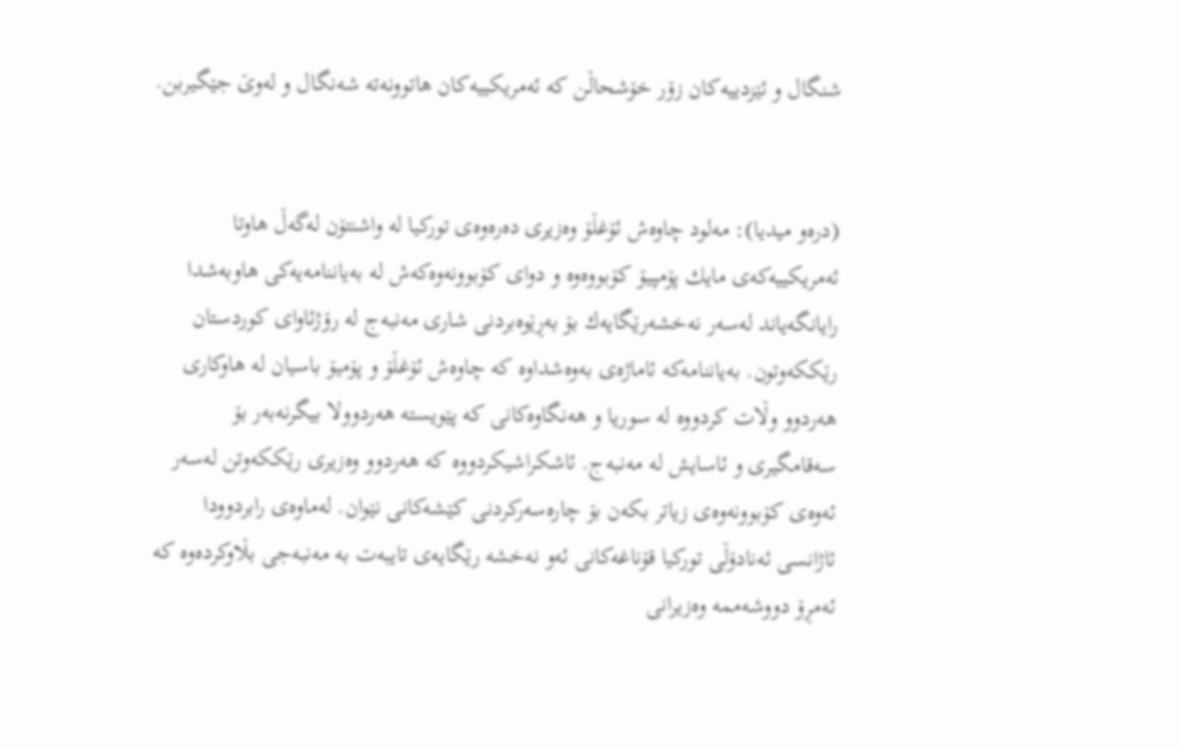شنگال و ئێزدییه‌كان زۆر خۆشحاڵن كه‌ ئه‌مریكییه‌كان هاتوونه‌ته‌ شەنگال و له‌وێ جێگیربن.


(درەو میدیا): مەلود چاوەش ئۆغڵۆ وەزیری دەرەوەی توركیا لە واشنتۆن لەگەڵ هاوتا ئەمریكییەكەی مایك پۆمپیۆ كۆبووەوە و دوای كۆبوونەوەكەش لە بەیاننامەیەكی هاوبەشدا رایانگەیاند لەسەر نەخشەرێگایەك بۆ بەڕێوەبردنی شاری مەنبەج لە رۆژئاوای كوردستان رێككەوتون. بەیاننامەكە ئاماژەی بەوەشداوە كە چاوەش ئۆغڵۆ و پۆمیۆ باسیان لە هاوكاری هەردوو وڵات كردووە لە سوریا و هەنگاوەكانی كە پێویستە هەردوولا بیگرنەبەر بۆ سەقامگیری و ئاسایش لە مەنبەج. ئاشكراشیكردووە كە هەردوو وەزیری رێككەوتن لەسەر ئەوەی كۆبوونەوەی زیاتر بكەن بۆ چارەسەركردنی كێشەكانی نێوان. لەماوەی رابردوودا ئاژانسی ئەنادۆڵی توركیا قۆناغەكانی ئەو نەخشە رێگایەی تایبەت بە مەنبەجی بڵاوكردەوە كە ئەمڕۆ دووشەممە وەزیرانی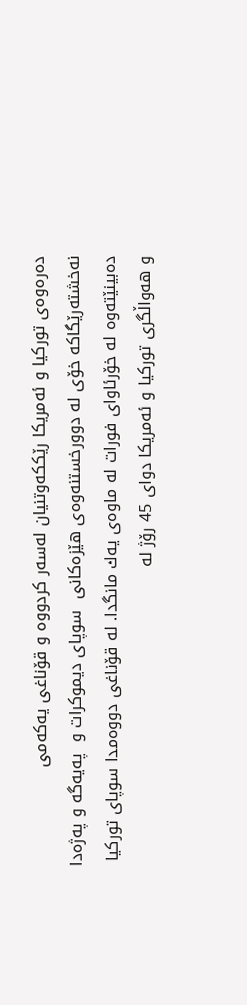دەرەوەی توركیا و ئەمریكا رێككەوتنیان لەسەر كردووە و قۆناغی یەكەمی نەخشتەرێگاكە خۆی لە دوورخستنەوەی هێزەكانی  سوپای دیموكرات و  پەیەگە و پەژەدا دەبینێتەوە لە خۆرئاوای فورات لە ماوەی یەك مانگدا. لە قۆناغی دووەمدا سوپای توركیا و هەواڵگری توركیا و ئەمریكا دوای 45 رۆژ لە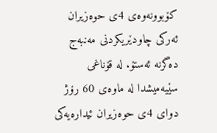كۆبوونەوەی 4ی حوەزیران ئەركی چاودێریكردنی مەنبەج دەگرنە ئەستۆ. لە قۆناغی سێیەمیشدا لە ماوەی 60 رۆژ دوای 4ی حوەزیران ئیدارەیەكی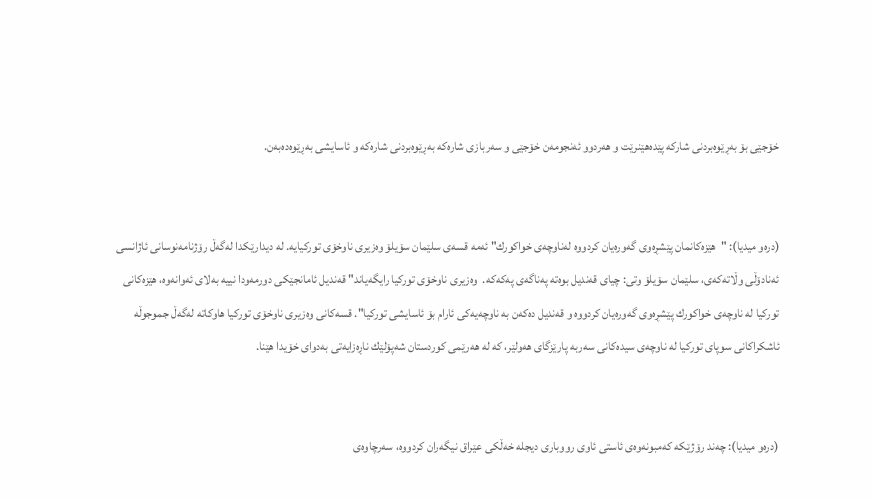خۆجێی بۆ بەڕێوەبردنی شاركە پێدەهێنرێت و هەردوو ئەنجومەن خۆجێی و سەربازی شارەكە بەڕێوەبردنی شارەكە و ئاسایشی بەڕێوەدەبەن.


(درەو میدیا): "هێزەكانمان پێشڕەوی گەورەیان كردووە لەناوچەی خواكورك" ئەمە قسەی سلێمان سۆیلۆ وەزیری ناوخۆی توركیایە. لە دیدارێكدا لەگەڵ رۆژنامەنوسانی ئاژانسی ئەنادۆڵی وڵاتەكەی، سلێمان سۆیلۆ وتی: چیای قەندیل بوەتە پەناگەی پەكەكە.  وەزیری ناوخۆی توركیا رایگەیاند" قەندیل ئامانجێكی دورمەودا نییە بەلای ئەوانەوە، هێزەكانی توركیا لە ناوچەی خواكورك پێشڕەوی گەورەیان كردووە و قەندیل دەكەن بە ناوچەیەكی ئارام بۆ ئاسایشی توركیا". قسەكانی وەزیری ناوخۆی توركیا هاوكاتە لەگەڵ جموجوڵە ئاشكراكانی سوپای توركیا لە ناوچەی سیدەكانی سەربە پارێزگای هەولێر، كە لە هەرێمی كوردستان شەپۆلێك ناڕەزایەتی بەدوای خۆیدا هێنا.


(درەو میدیا): چەند رۆژێكە كەمبونەوەی ئاستی ئاوی رووباری دیجلە خەڵكی عێراق نیگەران كردووە، سەرچاوەی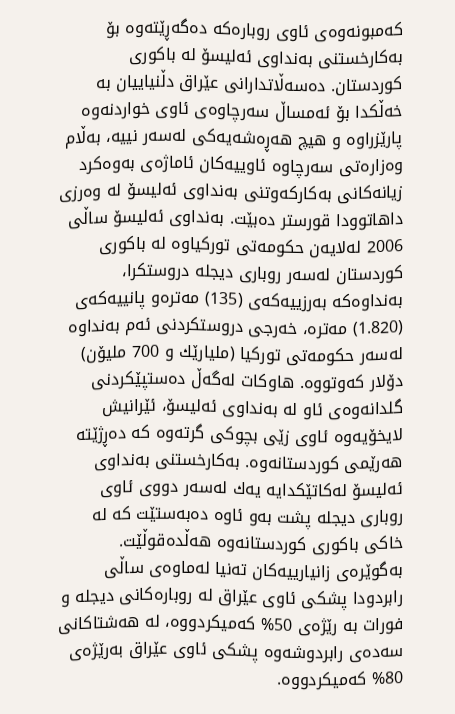كەمبونەوەی ئاوی روبارەكە دەگەڕێتەوە بۆ بەكارخستنی بەنداوی ئەلیسۆ لە باكوری كوردستان. دەسەڵاتدارانی عێراق دڵنیاییان بە خەڵكدا بۆ ئەمساڵ سەرچاوەی ئاوی خواردنەوە پارێزراوە و هیچ هەڕەشەیەكی لەسەر نییە، بەڵام وەزارەتی سەرچاوە ئاوییەكان ئاماژەی بەوەكرد زیانەكانی بەكاركەوتنی بەنداوی ئەلیسۆ لە وەرزی داهاتوودا قورستر دەبێت. بەنداوی ئەلیسۆ ساڵی 2006 لەلایەن حكومەتی توركیاوە لە باكوری كوردستان لەسەر روباری دیجلە دروستكرا، بەنداوەكە بەرزییەكەی (135) مەترەو پانییەكەی (1.820) مەترە، خەرجی دروستكردنی ئەم بەنداوە لەسەر حكومەتی توركیا (ملیارێك و 700 ملیۆن) دۆلار كەوتووە. هاوكات لەگەڵ دەستپێكردنی گلدانەوەی ئاو لە بەنداوی ئەلیسۆ، ئێرانیش لایخۆیەوە ئاوی زێی بچوكی گرتەوە كە دەڕژێتە هەرێمی كوردستانەوە. بەكارخستنی بەنداوی ئەلیسۆ لەكاتێكدایە یەك لەسەر دووی ئاوی روباری دیجلە پشت بەو ئاوە دەبەستێت كە لە خاكی باكوری كوردستانەوە هەڵدەقوڵێت. بەگوێرەی زانیارییەكان تەنیا لەماوەی ساڵی رابردودا پشكی ئاوی عێراق لە روبارەكانی دیجلە و فورات بە رێژەی 50% كەمیكردووە، لە هەشتاكانی سەدەی رابردوشەوە پشكی ئاوی عێراق بەرێژەی 80% كەمیكردووە.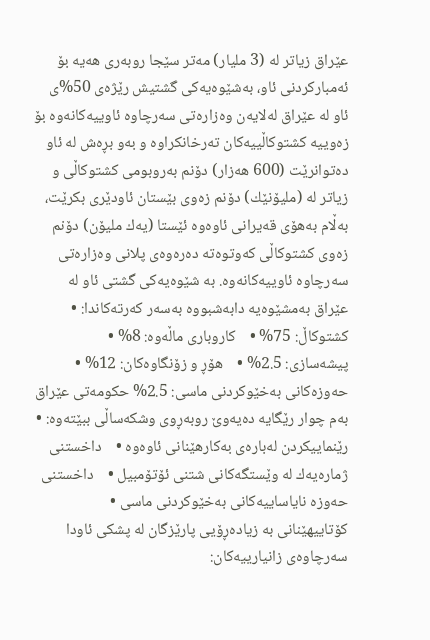عێراق زیاتر لە (3 ملیار) مەتر سێجا روبەری هەیە بۆ ئەمباركردنی ئاو، بەشێوەیەكی گشتیش رێژەی 50%ی ئاو لە عێراق لەلایەن وەزارەتی سەرچاوە ئاوییەكانەوە بۆ زەوییە كشتوكاڵییەكان تەرخانكراوە و بەو بڕەش لە ئاو دەتوانرێت (600 هەزار) دۆنم بەروبومی كشتوكاڵی و زیاتر لە (ملیۆنێك) دۆنم زەوی بێستان ئاودێری بكرێت، بەڵام بەهۆی قەیرانی ئاوەوە ئێستا (یەك ملیۆن) دۆنم زەوی كشتوكاڵی كەوتوەتە دەرەوەی پلانی وەزارەتی سەرچاوە ئاوییەكانەوە. بە شێوەیەكی گشتی ئاو لە عێراق بەمشێوەیە دابەشبووە بەسەر كەرتەكاندا: •    كشتوكاڵ: 75% •    كاروباری ماڵەوە: 8% •    پیشەسازی: 2.5% •    هۆڕ و زۆنگاوەکان: 12% •    حەوزەكانی بەخێوكردنی ماسی: 2.5% حكومەتی عێراق بەم چوار رێگایە دەیەوێ روبەڕوی وشكەساڵی ببێتەوە: •    رێنماییكردن لەبارەی بەكارهێنانی ئاوەوە •    داخستنی ژمارەیەك لە وێستگەكانی شتنی ئۆتۆمبیل •    داخستنی حەوزە نایاساییەكانی بەخێوكردنی ماسی •    كۆتاییهێنانی بە زیادەڕۆیی پارێزگان لە پشكی ئاودا سەرچاوەی زانیارییەكان: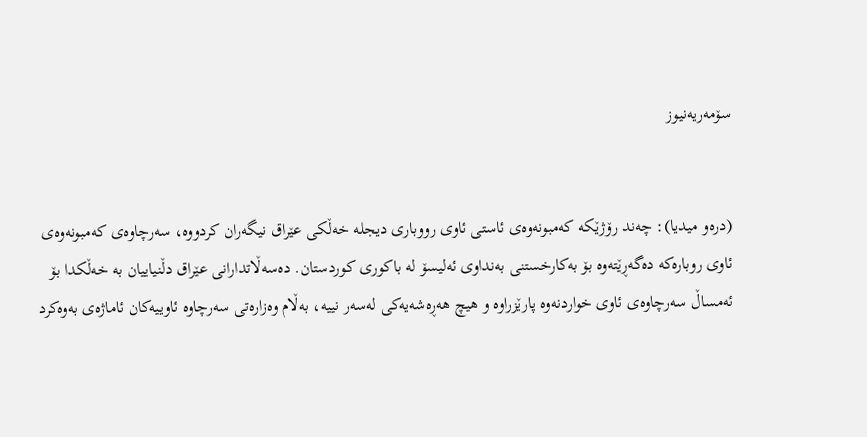سۆمەریەنیوز


(درەو میدیا): چەند رۆژێكە كەمبونەوەی ئاستی ئاوی رووباری دیجلە خەڵكی عێراق نیگەران كردووە، سەرچاوەی كەمبونەوەی ئاوی روبارەكە دەگەڕێتەوە بۆ بەكارخستنی بەنداوی ئەلیسۆ لە باكوری كوردستان. دەسەڵاتدارانی عێراق دڵنیاییان بە خەڵكدا بۆ ئەمساڵ سەرچاوەی ئاوی خواردنەوە پارێزراوە و هیچ هەڕەشەیەكی لەسەر نییە، بەڵام وەزارەتی سەرچاوە ئاوییەكان ئاماژەی بەوەكرد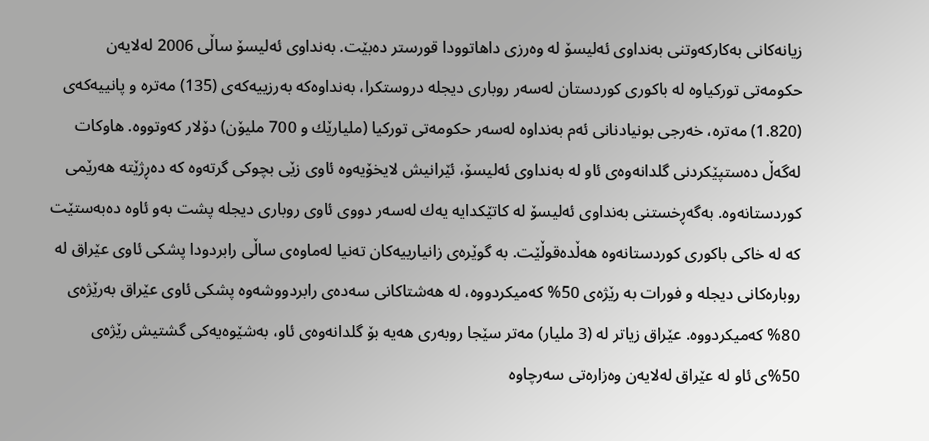زیانەكانی بەكاركەوتنی بەنداوی ئەلیسۆ لە وەرزی داهاتوودا قورستر دەبێت. بەنداوی ئەلیسۆ ساڵی 2006 لەلایەن حكومەتی توركیاوە لە باكوری كوردستان لەسەر روباری دیجلە دروستكرا، بەنداوەكە بەرزییەكەی (135) مەترە و پانییەكەی (1.820) مەترە، خەرجی بونیادنانی ئەم بەنداوە لەسەر حكومەتی توركیا (ملیارێك و 700 ملیۆن) دۆلار كەوتووە. هاوكات لەگەڵ دەستپێكردنی گلدانەوەی ئاو لە بەنداوی ئەلیسۆ، ئێرانیش لایخۆیەوە ئاوی زێی بچوكی گرتەوە كە دەڕژێتە هەرێمی كوردستانەوە. بەگەڕخستنی بەنداوی ئەلیسۆ لە كاتێكدایە یەك لەسەر دووی ئاوی روباری دیجلە پشت بەو ئاوە دەبەستێت كە لە خاكی باكوری كوردستانەوە هەڵدەقوڵێت. بە گوێرەی زانیارییەكان تەنیا لەماوەی ساڵی رابردودا پشكی ئاوی عێراق لە روبارەكانی دیجلە و فورات بە رێژەی 50% كەمیكردووە، لە هەشتاكانی سەدەی رابردووشەوە پشكی ئاوی عێراق بەرێژەی 80% كەمیكردووە. عێراق زیاتر لە (3 ملیار) مەتر سێجا روبەری هەیە بۆ گلدانەوەی ئاو، بەشێوەیەكی گشتیش رێژەی 50%ی ئاو لە عێراق لەلایەن وەزارەتی سەرچاوە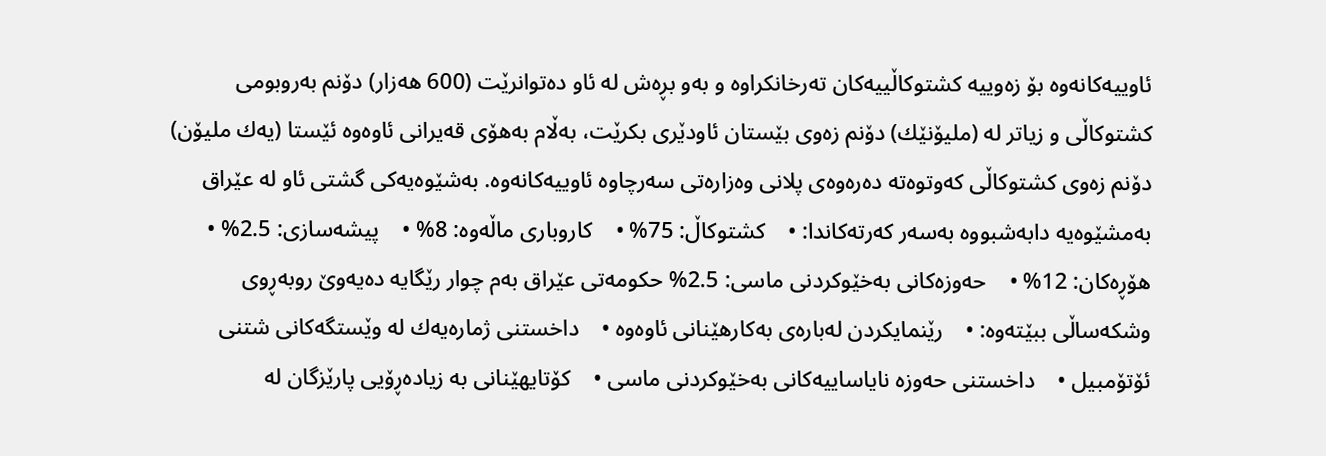ئاوییەكانەوە بۆ زەوییە كشتوكاڵییەكان تەرخانكراوە و بەو بڕەش لە ئاو دەتوانرێت (600 هەزار) دۆنم بەروبومی كشتوكاڵی و زیاتر لە (ملیۆنێك) دۆنم زەوی بێستان ئاودێری بكرێت، بەڵام بەهۆی قەیرانی ئاوەوە ئێستا (یەك ملیۆن) دۆنم زەوی كشتوكاڵی كەوتوەتە دەرەوەی پلانی وەزارەتی سەرچاوە ئاوییەكانەوە. بەشێوەیەكی گشتی ئاو لە عێراق بەمشێوەیە دابەشبووە بەسەر كەرتەكاندا: •    كشتوكاڵ: 75% •    كاروباری ماڵەوە: 8% •    پیشەسازی: 2.5% •    هۆڕەكان: 12% •    حەوزەكانی بەخێوكردنی ماسی: 2.5% حكومەتی عێراق بەم چوار رێگایە دەیەوێ روبەڕوی وشكەساڵی ببێتەوە: •    رێنمایكردن لەبارەی بەكارهێنانی ئاوەوە •    داخستنی ژمارەیەك لە وێستگەكانی شتنی ئۆتۆمبیل •    داخستنی حەوزە نایاساییەكانی بەخێوكردنی ماسی •    كۆتایهێنانی بە زیادەڕۆیی پارێزگان لە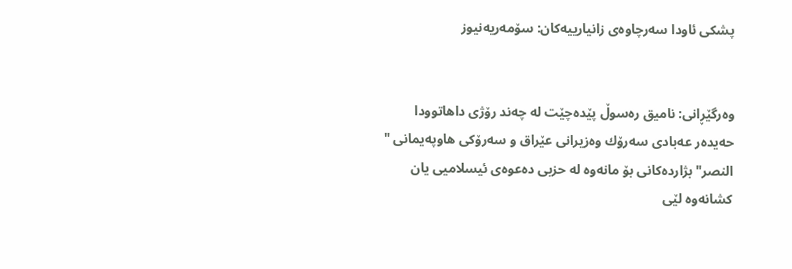پشكی ئاودا سەرچاوەی زانیارییەكان: سۆمەریەنیوز


وەرگێڕانی: نامیق رەسوڵ پێدەچێت لە چەند رۆژی داهاتوودا حەیدەر عەبادی سەرۆك وەزیرانی عێراق و سەرۆكی هاوپەیمانی " النصر" بژاردەكانی بۆ مانەوە لە حزبی دەعوەی ئیسلامیی یان كشانەوە لێی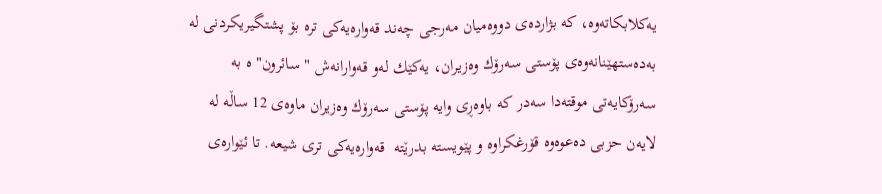یەكلابكاتەوە، كە بژاردەی دووەمیان مەرجی چەند قەوارەیەكی ترە بۆ پشتگیریكردنی لە بەدەستهێنانەوەی پۆستی سەرۆك وەزیران، یەكێك لەو قەوارانەش " سائرون" ە بە سەرۆكایەتی موقتەدا سەدر كە باوەڕی وایە پۆستی سەرۆك وەزیران ماوەی 12 ساڵە لە لایەن حزبی دەعوەوە قۆرغكراوە و پێویستە بدرێتە  قەوارەیەكی تری شیعە. تا ئێوارەی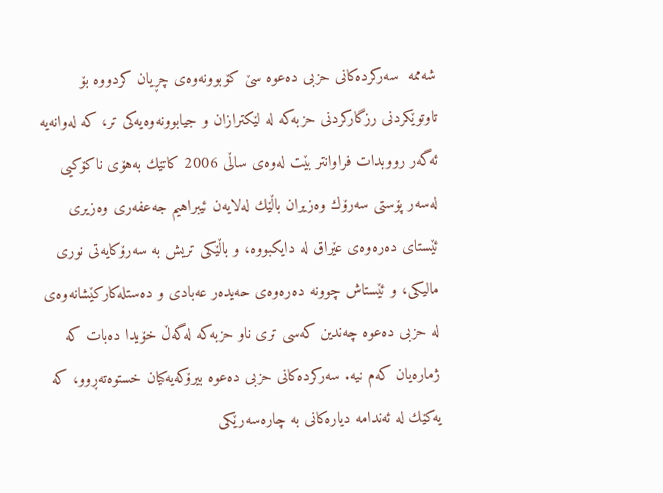شەممە  سەركردەكانی حزبی دەعوە سێ‌ كۆبوونەوەی چڕیان كردووە بۆ تاوتوێكردنی رزگاركردنی حزبەكە لە لێكترازان و جیابوونەوەیەكی تر، كە لەوانەیە ئەگەر رووبدات فراوانتر بێت لەوەی ساڵی 2006 كاتێك بەهۆی ناكۆكیی لەسەر پۆستی سەرۆك وەزیران باڵێك لەلایەن ئیبراهیم جەعفەری وەزیری ئێستای دەرەوەی عێراق لە دایكبووە، و باڵێكی تریش بە سەرۆكایەتی نوری مالیكی، و ئێستاش چوونە دەرەوەی حەیدەر عەبادی و دەستلەكاركێشانەوەی لە حزبی دەعوە چەندین كەسی تری ناو حزبەكە لەگەڵ خۆیدا دەبات كە ژمارەیان كەم نیە. سەركردەكانی حزبی دەعوە بیرۆكەیەكیان خستوەتەڕوو، كە یەكێك لە ئەندامە دیارەكانی بە چارەسەرێكی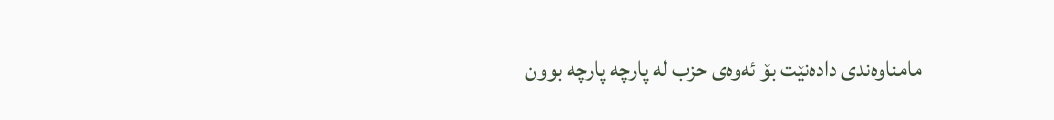مامناوەندی دادەنێت بۆ ئەوەی حزب لە پارچە پارچە بوون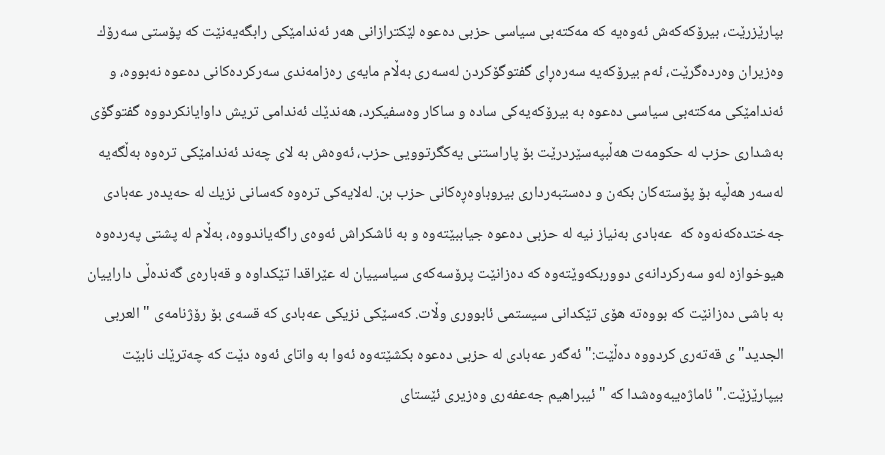بپارێزرێت، بیرۆكەكەش ئەوەیە كە مەكتەبی سیاسی حزبی دەعوە لێكترازانی هەر ئەندامێكی رابگەیەنێت كە پۆستی سەرۆك وەزیران وەردەگرێت، ئەم بیرۆكەیە سەرەڕای گفتوگۆكردن لەسەری بەڵام مایەی رەزامەندی سەركردەكانی دەعوە نەبووە، و ئەندامێكی مەكتەبی سیاسی دەعوە بە بیرۆكەیەكی سادە و ساكار وەسفیكرد، هەندێك ئەندامی تریش داوایانكردووە گفتوگۆی بەشداری حزب لە حكومەت هەڵبپەسێردرێت بۆ پاراستنی یەكگرتوویی حزب، ئەوەش بە لای چەند ئەندامێكی ترەوە بەڵگەیە لەسەر هەڵپە بۆ پۆستەكان بكەن و دەستبەرداری بیروباوەڕەكانی حزب بن. لەلایەكی ترەوە كەسانی نزیك لە حەیدەر عەبادی جەختدەكەنەوە كە  عەبادی بەنیاز نیە لە حزبی دەعوە جیاببێتەوە و بە ئاشكراش ئەوەی راگەیاندووە، بەڵام لە پشتی پەردەوە هیوخوازە لەو سەركردانەی دووربكەوێتەوە كە دەزانێت پرۆسەكەی سیاسییان لە عێراقدا تێكداوە و قەبارەی گەندەڵی داراییان بە باشی دەزانێت كە بووەتە هۆی تێكدانی سیستمی ئابووری وڵات. كەسێكی نزیكی عەبادی كە قسەی بۆ رۆژنامەی " العربی الجدید" ی قەتەری كردووە دەڵێت:" ئەگەر عەبادی لە حزبی دەعوە بكشێتەوە ئەوا بە واتای ئەوە دێت كە چەترێك نابێت بیپارێزێت." ئاماژەیبەوەشدا كە " ئیبراهیم جەعفەری وەزیری ئێستای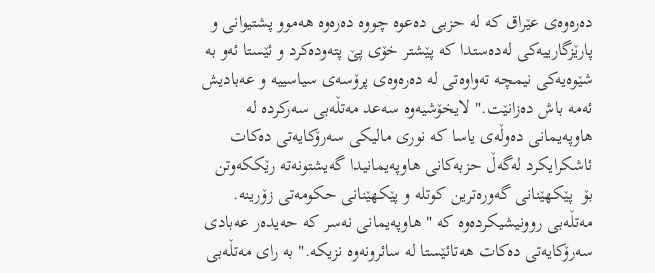دەرەوەی عێراق كە لە حزبی دەعوە چووە دەرەوە هەموو پشتیوانی و پارێزگارییەكی لەدەستدا كە پێشتر خۆی پێ پتەودەكرد و ئێستا ئەو بە شێوەیەكی نیمچە تەواوەتی لە دەرەوەی پرۆسەی سیاسییە و عەبادیش ئەمە باش دەزانێت." لایخۆشیەوە سەعد مەتڵەبی سەركردە لە هاوپەیمانی دەوڵەی یاسا كە نوری مالیكی سەرۆكایەتی دەكات ئاشكرایكرد لەگەڵ حزبەكانی هاوپەیمانیدا گەیشتونەتە رێككەوتن بۆ  پێكهێنانی گەورەترین كوتلە و پێكهێنانی حكومەتی زۆرینە. مەتڵەبی روونیشیكردەوە كە " هاوپەیمانی نەسر كە حەیدەر عەبادی سەرۆكایەتی دەكات هەتائێستا لە سائرونەوە نزیكە." بە رای مەتڵەبی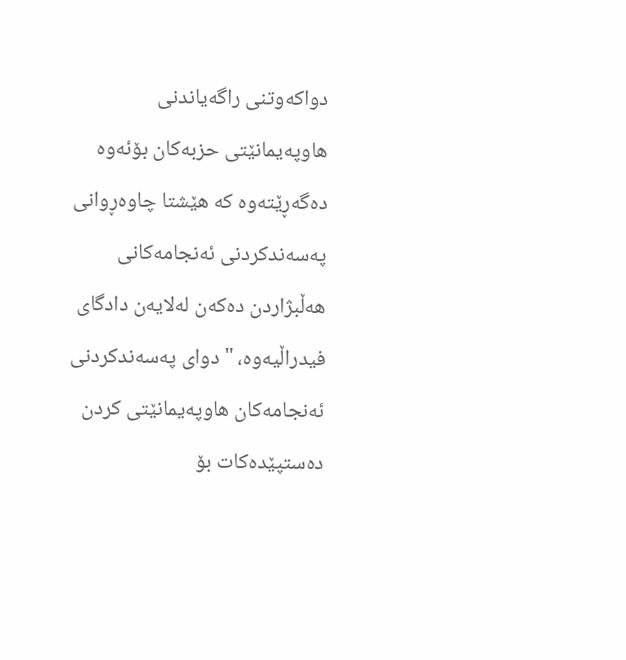دواكەوتنی راگەیاندنی هاوپەیمانێتی حزبەكان بۆئەوە دەگەڕێتەوە كە هێشتا چاوەڕوانی پەسەندكردنی ئەنجامەكانی هەڵبژاردن دەكەن لەلایەن دادگای فیدراڵیەوە، " دوای پەسەندكردنی  ئەنجامەكان هاوپەیمانێتی كردن دەستپێدەكات بۆ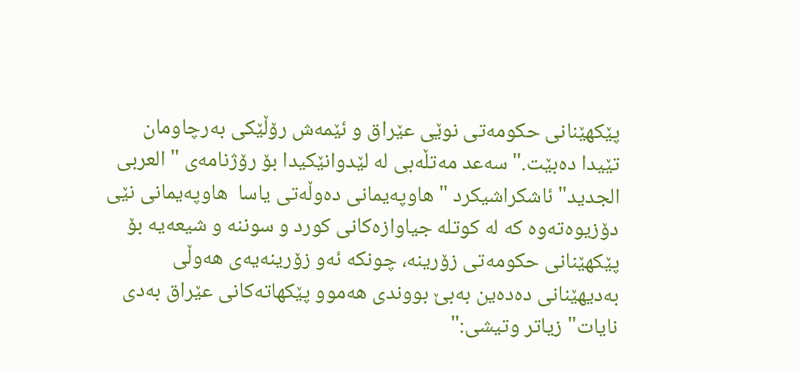پێكهێنانی حكومەتی نوێی عێراق و ئێمەش رۆڵێكی بەرچاومان تێیدا دەبێت." سەعد مەتڵەبی لە لێدوانێكیدا بۆ رۆژنامەی " العربی الجدید" ئاشكراشیكرد " هاوپەیمانی دەوڵەتی یاسا  هاوپەیمانی نێی دۆزیوەتەوە كە لە كوتلە جیاوازەكانی كورد و سوننە و شیعەیە بۆ پێكهێنانی حكومەتی زۆرینە، چونكە ئەو زۆرینەیەی هەوڵی بەدیهێنانی دەدەین بەبێ‌ بووندی هەموو پێكهاتەكانی عێراق بەدی نایات" زیاتر وتیشی:"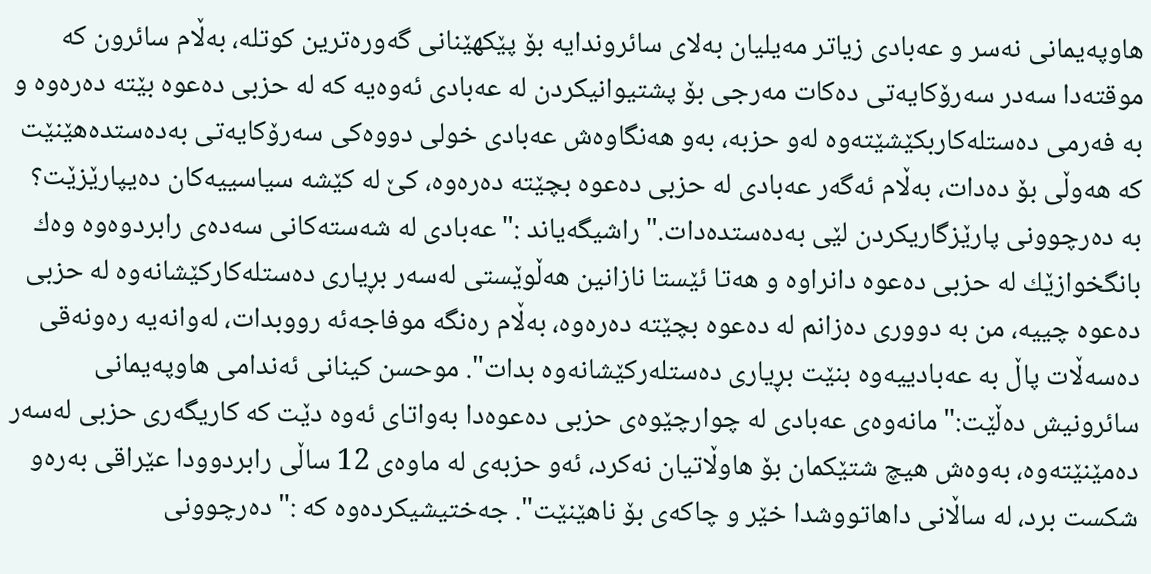هاوپەیمانی نەسر و عەبادی زیاتر مەیلیان بەلای سائروندایە بۆ پێكهێنانی گەورەترین كوتلە، بەڵام سائرون كە موقتەدا سەدر سەرۆكایەتی دەكات مەرجی بۆ پشتیوانیكردن لە عەبادی ئەوەیە كە لە حزبی دەعوە بێتە دەرەوە و بە فەرمی دەستلەكاربكێشێتەوە لەو حزبە، بەو هەنگاوەش عەبادی خولی دووەكی سەرۆكایەتی بەدەستدەهێنێت كە هەوڵی بۆ دەدات، بەڵام ئەگەر عەبادی لە حزبی دەعوە بچێتە دەرەوە، كێ لە كێشە سیاسییەكان دەیپارێزێت؟ بە دەرچوونی پارێزگاریكردن لێی بەدەستدەدات." راشیگەیاند :"عەبادی لە شەستەكانی سەدەی رابردوەوە وەك بانگخوازێك لە حزبی دەعوە دانراوە و هەتا ئێستا نازانین هەڵوێستی لەسەر بڕیاری دەستلەكاركێشانەوە لە حزبی دەعوە چییە، من بە دووری دەزانم لە دەعوە بچێتە دەرەوە، بەڵام رەنگە موفاجەئە رووبدات، لەوانەیە رەونەقی دەسەڵات پاڵ بە عەبادییەوە بنێت بڕیاری دەستلەركێشانەوە بدات". موحسن كینانی ئەندامی هاوپەیمانی سائرونیش دەڵێت:" مانەوەی عەبادی لە چوارچێوەی حزبی دەعوەدا بەواتای ئەوە دێت كە كاریگەری حزبی لەسەر دەمێنێتەوە، بەوەش هیچ شتێكمان بۆ هاوڵاتیان نەكرد، ئەو حزبەی لە ماوەی 12 ساڵی رابردوودا عێراقی بەرەو شكست برد، لە ساڵانی داهاتووشدا خێر و چاكەی بۆ ناهێنێت". جەختیشیكردەوە كە :" دەرچوونی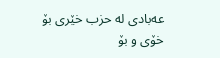عەبادی لە حزب خێری بۆ خۆی و بۆ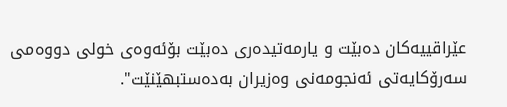عێراقییەكان دەبێت و یارمەتیدەری دەبێت بۆئەوەی خولی دووەمی سەرۆكایەتی ئەنجومەنی وەزیران بەدەستبهێنێت".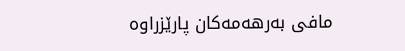مافی به‌رهه‌مه‌كان پارێزراوه‌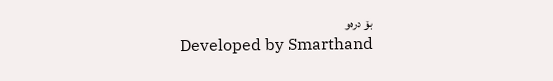بۆ دره‌و
Developed by Smarthand